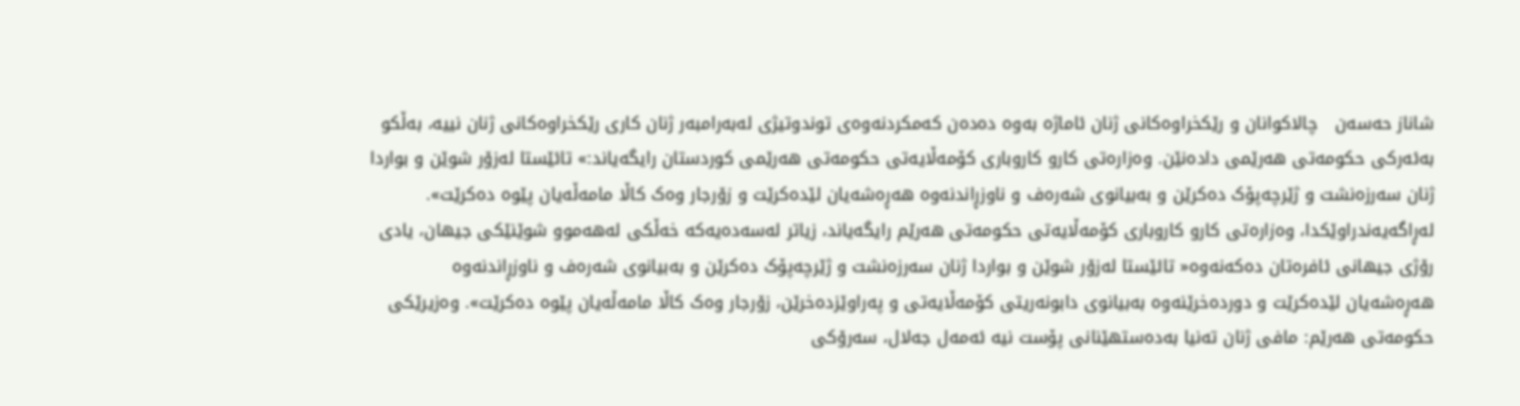شاناز حه‌سه‌ن   چالاکوانان و رێکخراوه‌کانى ژنان ئاماژه‌ به‌وه‌ ده‌ده‌ن که‌مکردنه‌وه‌ى توندوتیژى له‌به‌رامبه‌ر ژنان کارى رێکخراوه‌کانى ژنان نییه‌، به‌ڵکو به‌ئه‌رکى حکومه‌تى هه‌رێمى داده‌نێن. وه‌زاره‌تى کارو کاروبارى کۆمه‌ڵایه‌تى حکومه‌تى هه‌رێمى کوردستان رایگه‌یاند:» تائێستا له‌زۆر شوێن و بواردا ژنان سه‌رزه‌نشت و ژێرچه‌پۆک ده‌کرێن و به‌بیانوى شه‌ره‌ف و ناوزڕاندنه‌وه‌ هه‌ڕه‌شه‌یان لێده‌کرێت و زۆرجار وه‌ک کاڵا مامه‌ڵه‌یان پێوه‌ ده‌کرێت».  له‌ڕاگه‌یه‌ندراوێکدا، وه‌زاره‌تى کارو کاروبارى کۆمه‌ڵایه‌تى حکومه‌تى هه‌رێم رایگه‌یاند، زیاتر له‌سه‌ده‌یه‌که‌ خه‌ڵکى له‌هه‌موو شوێنێکى جیهان، یادى رۆژى جیهانى ئافره‌تان ده‌که‌نه‌وه‌« تائێستا له‌زۆر شوێن و بواردا ژنان سه‌رزه‌نشت و ژێرچه‌پۆک ده‌کرێن و به‌بیانوى شه‌ره‌ف و ناوزڕاندنه‌وه‌ هه‌ڕه‌شه‌یان لێده‌کرێت و دورده‌خرێنه‌وه‌ به‌بیانوى دابونه‌ریتى کۆمه‌ڵایه‌تى و په‌راوێزده‌خرێن، زۆرجار وه‌ک کاڵا مامه‌ڵه‌یان پێوه‌ ده‌کرێت». وه‌زیرێکى حکومه‌تى هه‌رێم: مافى ژنان ته‌نیا به‌ده‌ستهێنانى پۆست نیه‌ ئه‌مه‌ل جه‌لال، سه‌رۆکى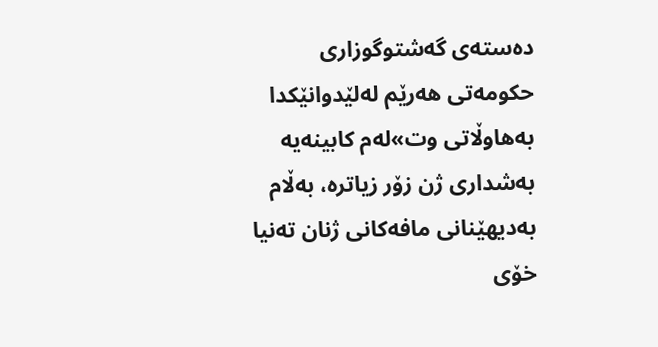ده‌سته‌ى گه‌شتوگوزارى حکومه‌تى هه‌رێم له‌لێدوانێکدا به‌‌هاوڵاتى وت»له‌م کابینه‌یه‌ به‌شدارى ژن زۆر زیاتره‌، به‌ڵام به‌دیهێنانى مافه‌کانى ژنان ته‌نیا خۆى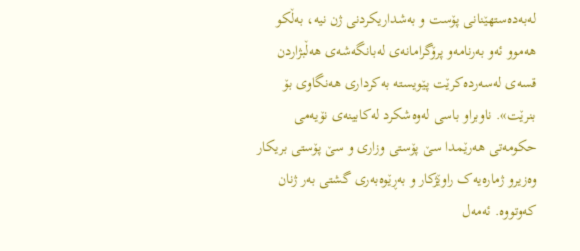له‌به‌ده‌ستهێنانى پۆست و به‌شداریکردنى ژن نیه‌، به‌ڵکو هه‌موو ئەو به‌رنامه‌و پرۆگرامانه‌ى له‌بانگه‌شه‌ى هه‌ڵبژاردن قسه‌ى له‌سه‌رده‌کرێت پێویسته‌ به‌کردارى هه‌نگاوى بۆ بنرێت». ناوبراو باسى له‌وه‌شکرد له‌کابینه‌ى نۆیه‌مى حکومه‌تى هه‌رێمدا سێ پۆستى وزارى و سێ پۆستى بریکار وه‌زیرو ژماره‌یه‌ک راوێژکار و به‌ڕێوه‌به‌رى گشتى به‌ر ژنان که‌وتووه‌. ئه‌مه‌ل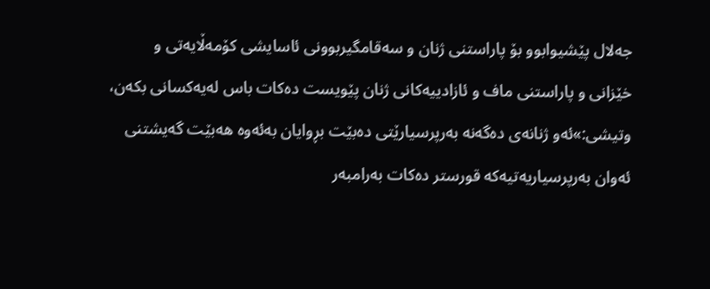جه‌لال پێشیوابوو بۆ پاراستنى ژنان و سه‌قامگیربوونى ئاسایشى کۆمه‌ڵایه‌تى و خێزانى و پاراستنى ماف و ئازادییه‌کانى ژنان پێویست ده‌کات باس له‌یه‌کسانى بکه‌ن، وتیشى:»ئه‌و ژنانه‌ى ده‌گه‌نه‌ به‌رپرسیارێتى ده‌بێت بڕوایان به‌ئه‌وه‌ هه‌بێت گه‌یشتنى ئه‌وان به‌رپرسیاریه‌تیه‌کە قورستر ده‌کات به‌رامبه‌ر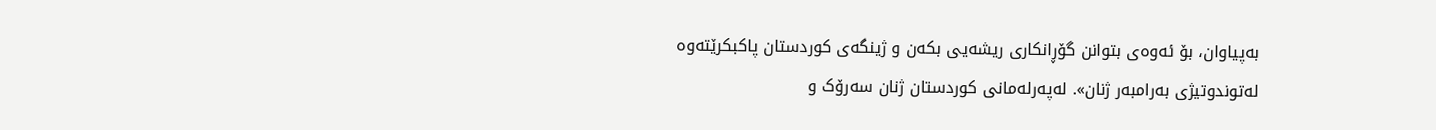به‌پیاوان، بۆ ئه‌وه‌ى بتوانن گۆڕانکارى ریشه‌یى بکه‌ن و ژینگه‌ى کوردستان پاکبکرێته‌وه‌ له‌توندوتیژى به‌رامبه‌ر ژنان». له‌په‌رله‌مانى کوردستان ژنان سه‌رۆک و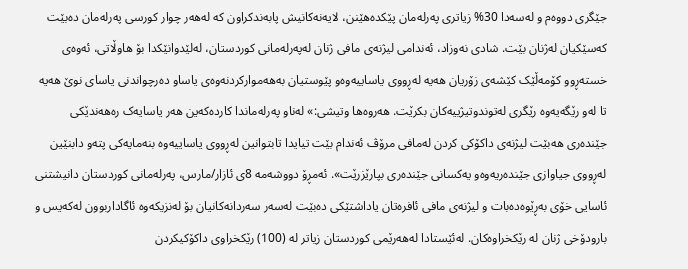جێگرى دووه‌م و له‌سه‌دا 30% زیاترى په‌رله‌مان پێکده‌هێنن، لایه‌نه‌کانیش پابه‌ندکراون که‌ له‌هه‌ر چوار کورسى په‌رله‌مان ده‌بێت که‌سێکیان له‌ژنان بێت. شادى نه‌وزاد، ئه‌ندامى لیژنه‌ى مافى ژنان له‌په‌رله‌مانى کوردستان، له‌لێدوانێکدا بۆ ‌هاوڵاتى، ئه‌وه‌ى خسته‌ڕوو کۆمه‌ڵێک کێشه‌ى زۆریان هه‌یه‌ له‌ڕووى یاساییه‌وه‌و پێوستیان به‌هه‌موارکردنه‌وه‌ى یاساو ده‌رچواندنى یاساى نوێ هه‌یه‌ تا له‌و رێگه‌یه‌وه‌ رێگرى له‌توندوتیژییه‌کان بکرێت. هه‌روه‌ها وتیشى:» له‌ناو په‌رله‌ماندا کارده‌که‌ین هه‌ر یاسایه‌ک ره‌هه‌ندێکى جێنده‌رى هه‌بێت لیژنه‌ى داکۆکى کردن له‌مافى مرۆڤ ئه‌ندام بێت تیایدا تابتوانین له‌ڕووى یاساییه‌وه‌ بنه‌مایه‌کى پته‌و دابنێین له‌ڕووى جیاوازى جێنده‌ریه‌وه‌و یه‌کسانى جێنده‌رى بپارێزرێت». ئه‌مڕۆ دووشه‌مه‌ 8ى ئازار/مارس، په‌رله‌مانى کوردستان دانیشتنى ئاسایى خۆى به‌ڕێوه‌ده‌بات و لیژنه‌ى مافى ئافره‌تان یاداشتێکى ده‌بێت له‌سه‌ر سه‌ردانه‌کانیان بۆ له‌نزیکه‌وه‌ ئاگاداربوون له‌که‌یس و بارودۆخى ژنان له‌ رێکخراوه‌کان. له‌ئێستادا له‌هه‌رێمى کوردستان زیاتر له‌ (100) رێکخراوى داکۆکیکردن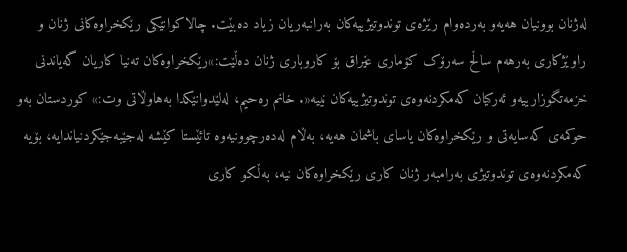له‌ژنان بوونیان هه‌یه‌و به‌رده‌وام رێژه‌ى توندوتیژییه‌کان به‌رانبه‌ریان زیاد ده‌بێت. چالاکوانێکى رێکخراوه‌کانى ژنان و راوێژکارى به‌رهه‌م ساڵح سه‌رۆک کۆمارى عێراق بۆ کاروبارى ژنان ده‌ڵێت:»رێکخراوه‌کان ته‌نیا کاریان گه‌یاندنى خزمه‌تگوزارییه‌و ئه‌رکیان که‌مکردنه‌وه‌ى توندوتیژییه‌کان نییه‌«. خانم ره‌حیم، له‌لێدوانێکدا به‌‌هاوڵاتى وت:» کوردستان به‌و حوکمه‌ى که‌سایه‌تى و رێکخراوه‌کان یاسای باشمان هه‌یه‌، به‌ڵام له‌ده‌رچوونیه‌وه‌ تائێستا کێشه‌ له‌جێبه‌جێکردنیاندایه‌، بۆیه‌ که‌مکردنه‌وه‌ى توندوتیژى به‌رامبه‌ر ژنان کارى رێکخراوه‌کان نیه‌، به‌ڵکو کارى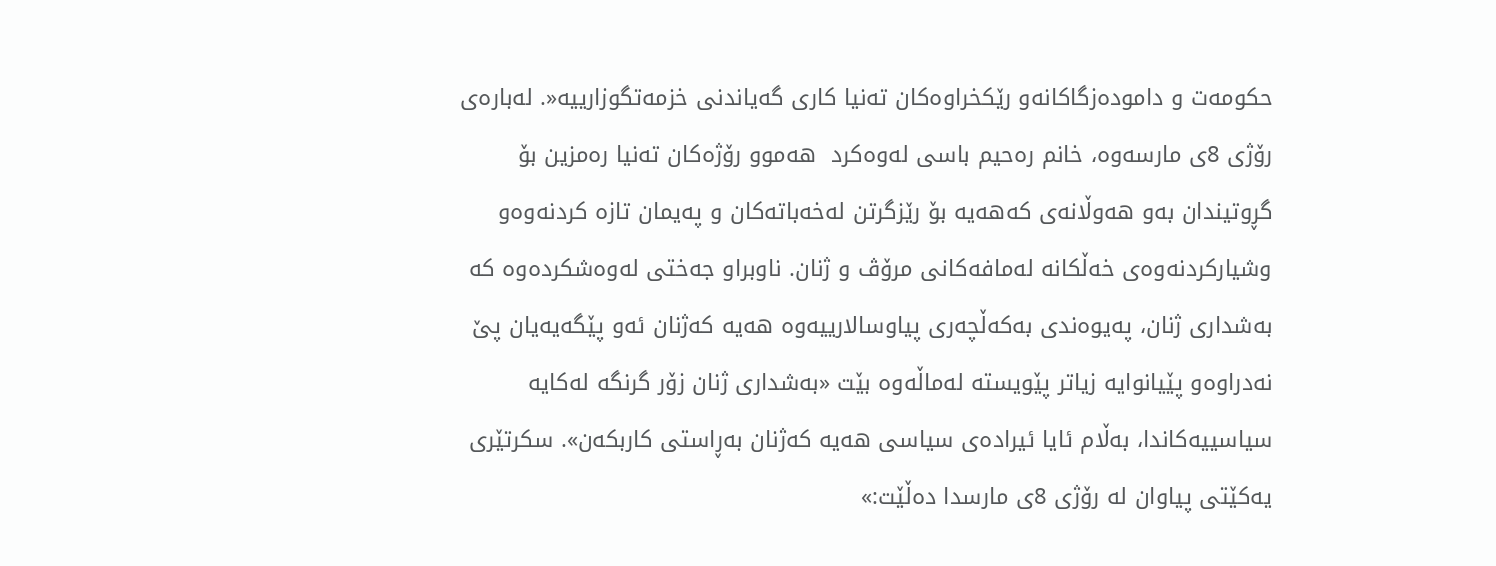حکومه‌ت و داموده‌زگاکانه‌و رێکخراوه‌کان ته‌نیا کارى گه‌یاندنى خزمه‌تگوزارییه‌«. له‌باره‌ى رۆژى 8ى مارسه‌وه‌، خانم ره‌حیم باسى له‌وه‌کرد  هه‌موو رۆژه‌کان ته‌نیا ره‌مزین بۆ گڕوتیندان به‌و هه‌وڵانه‌ى که‌هه‌یه‌ بۆ رێزگرتن له‌خه‌باته‌کان و په‌یمان تازه‌ کردنه‌وه‌و وشیارکردنه‌وه‌ى خه‌ڵکانه‌ له‌مافه‌کانى مرۆڤ و ژنان. ناوبراو جه‌ختى له‌وه‌شکرده‌وه‌ که‌ به‌شدارى ژنان، په‌یوه‌ندى به‌که‌ڵچه‌رى پیاوسالارییه‌وه‌ هه‌یه‌ که‌ژنان ئه‌و پێگه‌یه‌یان پێ نه‌دراوه‌و پێیانوایه‌ زیاتر پێویسته‌ له‌ماڵه‌وه‌ بێت «به‌شدارى ژنان زۆر گرنگه‌ له‌کایه‌ سیاسییه‌کاندا، به‌ڵام ئایا ئیراده‌ى سیاسى هه‌یه‌ که‌ژنان به‌ڕاستى کاربکه‌ن». سکرتێرى یه‌کێتى پیاوان له‌ رۆژى 8ى مارسدا ده‌ڵێت:»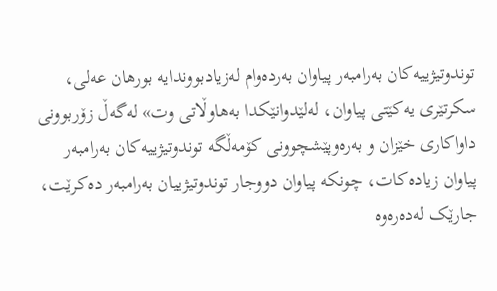توندوتیژییه‌کان به‌رامبه‌ر پیاوان به‌رده‌وام له‌زیادبووندایه‌ بورهان عه‌لى، سکرتێرى یه‌کێتى پیاوان، له‌لێدوانێکدا به‌‌هاوڵاتى وت» له‌گه‌ڵ زۆربوونى داواکارى خێزان و به‌ره‌وپێشچوونى کۆمه‌ڵگه‌ توندوتیژییه‌کان به‌رامبه‌ر پیاوان زیاده‌کات، چونکه‌ پیاوان دووجار توندوتیژییان به‌رامبه‌ر ده‌کرێت، جارێک له‌ده‌ره‌وه‌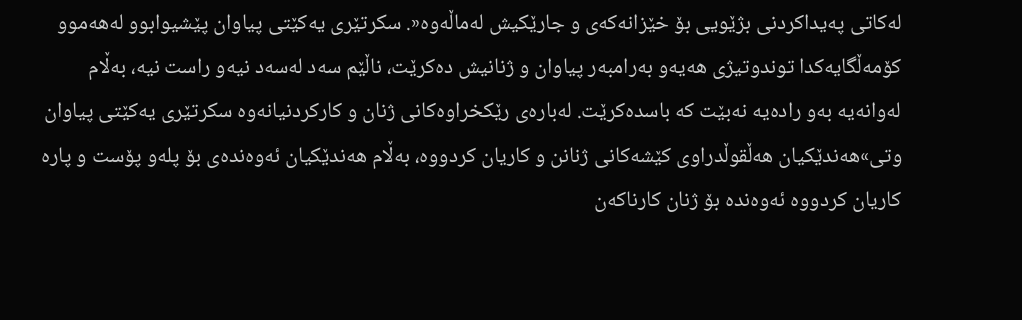له‌کاتى په‌یداکردنى بژێویى بۆ خێزانه‌که‌ى و جارێکیش له‌ماڵه‌وه‌«. سکرتێرى یه‌کێتى پیاوان پێشیوابوو له‌هه‌موو کۆمه‌ڵگایه‌کدا توندوتیژى هه‌یه‌و به‌رامبه‌ر پیاوان و ژنانیش ده‌کرێت، ناڵێم سه‌د له‌سه‌د نیه‌و راست نیه‌، به‌ڵام له‌وانه‌یه‌ به‌و راده‌یه‌ نه‌بێت که‌ باسده‌کرێت. له‌باره‌ى رێکخراوه‌کانى ژنان و کارکردنیانه‌وه‌ سکرتێرى یه‌کێتى پیاوان وتى»هه‌ندێکیان هه‌ڵقوڵدراوى کێشه‌کانى ژنانن و کاریان کردووه‌، به‌ڵام هه‌ندێکیان ئه‌وه‌نده‌ى بۆ پله‌و پۆست و پاره‌ کاریان کردووه‌ ئه‌وه‌نده‌ بۆ ژنان کارناکه‌ن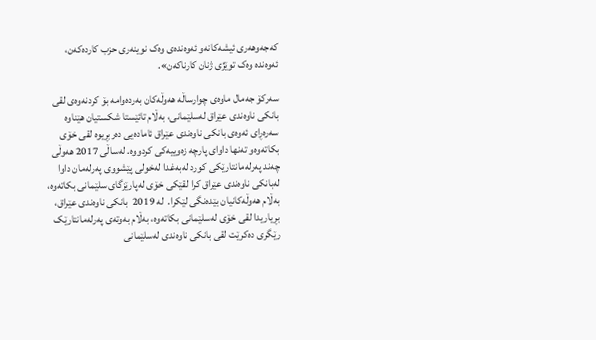که‌جه‌وهه‌رى ئیشه‌کانه‌و ئه‌وه‌ندەى وه‌ک نوینه‌رى حزب کارده‌که‌ن، ئه‌وه‌نده‌ وه‌ک توێژى ژنان کارناکه‌ن».

سه‌رکۆ جه‌مال ماوه‌ى چوارساڵه‌ هه‌وڵه‌کان به‌رده‌وامه‌ بۆ کردنه‌وه‌ى لقى بانکى ناوه‌ندى عێراق له‌سلێمانى، به‌ڵام تائێستا شکستیان هێناوه‌ سه‌ره‌ڕاى ئه‌وه‌ى بانکى ناوه‌ندى عێراق ئاماده‌یى ده‌ربڕیوه‌ لقى خۆى بکاته‌وه‌و ته‌نها داواى پارچه‌ زه‌وییه‌کى کردووه‌. له‌ساڵى 2017 هه‌وڵى چه‌ند په‌رله‌مانتارێکى کورد له‌به‌غدا له‌خولى پێشووى په‌رله‌مان داوا له‌بانکى ناوه‌ندى عێراق کرا لقێکى خۆى له‌پارێزگاى سلێمانى بکاته‌وه‌، به‌ڵام هه‌وڵه‌کانیان بێده‌نگى لێکرا.  له‌ 2019  بانکى ناوه‌ندى عێراق، بڕیاریدا لقى خۆى له‌سلێمانى بکاته‌وه‌، به‌ڵام به‌وته‌ى په‌رله‌مانتارێک رێگرى ده‌کرێت لقى بانکى ناوه‌ندى له‌سلێمانى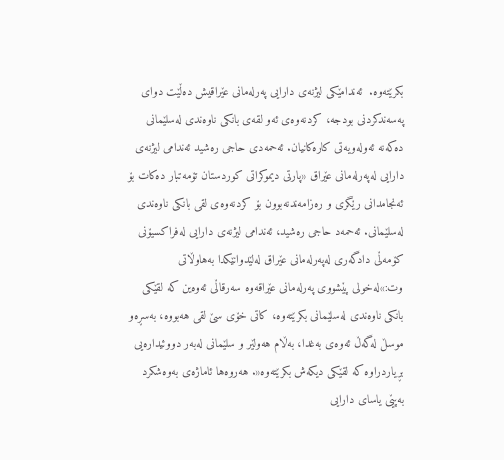بکرێته‌وه‌.  ئه‌ندامێکى لیژنه‌ى دارایى په‌رله‌مانى عێراقیش ده‌ڵێت دواى په‌سه‌ندکردنى بودجه‌، کردنه‌وه‌ى ئه‌و لقه‌ى بانکى ناوه‌ندى له‌سلێمانى ده‌که‌نه‌ ئه‌وله‌ویه‌تى کاره‌کانیان. ئه‌حمه‌دى حاجى ره‌شید ئه‌ندامى لیژنه‌ى دارایى له‌په‌رله‌مانى عێراق «پارتى دیموکراتى کوردستان تۆمه‌تبار ده‌کات بۆ ئه‌نجامدانى رێگرى و ره‌زامه‌ندنه‌بوون بۆ کردنه‌وه‌ى لقى بانکى ناوه‌ندى له‌سلێمانى. ئه‌حمه‌د حاجى ره‌شید، ئه‌ندامى لیژنه‌ى دارایى له‌فراکسیۆنى کۆمه‌ڵى دادگه‌رى له‌په‌رله‌مانى عێراق له‌لێدوانێکدا به‌‌هاوڵاتى وت:»له‌خولى پێشووى په‌رله‌مانى عێراقه‌وه‌ سه‌رقاڵى ئه‌وه‌ین که‌ لقێکى بانکى ناوه‌ندى له‌سلێمانى بکرێته‌وه‌، کاتى خۆى سێ لقى هه‌بووه‌، به‌سڕه‌و موسڵ له‌گه‌ڵ ئه‌وه‌ى به‌غدا، به‌ڵام هه‌ولێر و سلێمانى له‌به‌ر دووئیداره‌یى بڕیاردراوه‌ که‌ لقێکى دیکه‌ش بکرێته‌وه‌«. هه‌روه‌ها ئاماژه‌ى به‌وه‌شکرد به‌پێى یاساى دارایى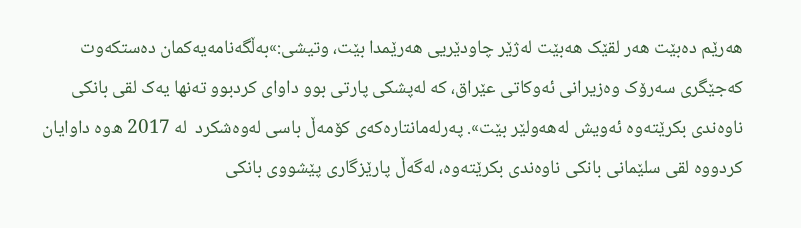هه‌رێم ده‌بێت هه‌ر لقێک هه‌بێت له‌ژێر چاودێریى هه‌رێمدا بێت، وتیشى:»به‌ڵگه‌نامه‌یه‌کمان ده‌ستکه‌وت که‌جێگرى سه‌رۆک وه‌زیرانى ئه‌وکاتى عێراق، که‌ له‌پشکى پارتی بوو داواى کردبوو ته‌نها یه‌ک لقى بانکى ناوه‌ندى بکرێته‌وه‌ ئه‌ویش له‌هه‌ولێر بێت». په‌رله‌مانتاره‌که‌ى کۆمه‌ڵ باسى له‌وه‌شکرد  له‌ 2017 ه‌وه‌ داوایان کردووه‌ لقى سلێمانى بانکى ناوه‌ندى بکرێته‌وه‌، له‌گه‌ڵ پارێزگارى پێشووى بانکى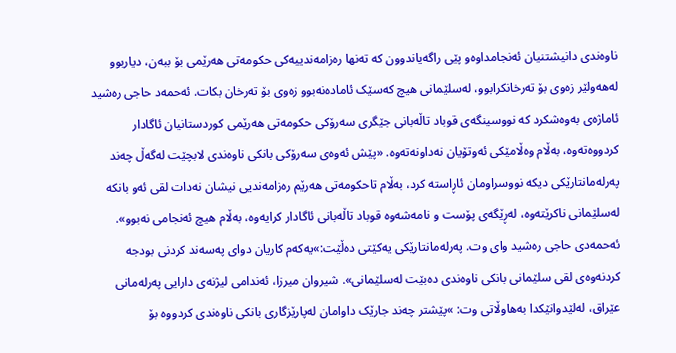ناوه‌ندى دانیشتنیان ئه‌نجامداوه‌و پێى راگه‌یاندوون که‌ ته‌نها ره‌زامه‌ندییه‌کى حکومه‌تى هه‌رێمى بۆ ببه‌ن، دیاربوو له‌هه‌ولێر زه‌وى بۆ ته‌رخانکرابوو، له‌سلێمانى هیچ که‌سێک ئاماده‌نه‌بوو زه‌وى بۆ ته‌رخان بکات. ئه‌حمه‌د حاجى ره‌شید ئاماژه‌ى به‌وه‌شکرد که‌ نووسینگه‌ى قوباد تاڵه‌بانى جێگرى سه‌رۆکى حکومه‌تى هه‌رێمى کوردستانیان ئاگادار کردووه‌ته‌وه‌، به‌ڵام وه‌ڵامێکى ئه‌وتۆیان نه‌داونه‌ته‌وه‌. «پێش ئه‌وه‌ى سه‌رۆکى بانکى ناوه‌ندى لابچێت له‌گه‌ڵ چه‌ند په‌رله‌مانتارێکى دیکه‌ نووسراومان ئاڕاسته‌ کرد، به‌ڵام تاحکومه‌تى هه‌رێم ره‌زامه‌ندیى نیشان نه‌دات لقى ئه‌و بانکه‌ له‌سلێمانى ناکرێته‌وه‌، له‌ڕێگه‌ى پۆست و نامه‌شه‌وه‌ قوباد تاڵه‌بانى ئاگادار کرایه‌وه‌، به‌ڵام هیچ ئه‌نجامى نه‌بوو». ئه‌حمه‌دى حاجى ره‌شید واى وت. په‌رله‌مانتارێکى یه‌کێتى ده‌ڵێت:»یه‌که‌م کاریان دواى په‌سه‌ند کردنى بودجه‌ کردنه‌وه‌ى لقى سلێمانى بانکى ناوه‌ندى ده‌بێت له‌سلێمانى». شیروان میرزا، ئه‌ندامى لیژنه‌ى دارایى په‌رله‌مانى عێراق، له‌لێدوانێکدا به‌‌هاوڵاتى وت: »پێشتر چه‌ند جارێک داوامان له‌پارێزگارى بانکى ناوه‌ندى کردووه‌ بۆ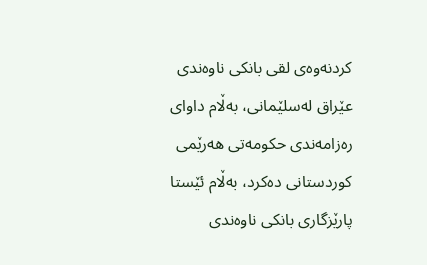کردنه‌وه‌ى لقى بانکى ناوه‌ندى عێراق له‌سلێمانی، به‌ڵام داواى ره‌زامه‌ندى حکومه‌تى هه‌رێمى کوردستانى ده‌کرد، به‌ڵام ئێستا پارێزگارى بانکى ناوه‌ندى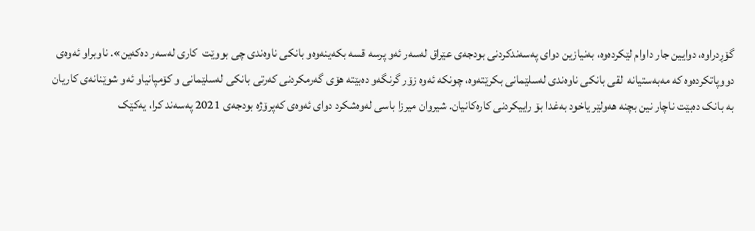گۆڕدراوه‌، دوایین جار داوام لێکرده‌وه‌، به‌نیازین دواى په‌سه‌ندکردنى بودجه‌ى عێراق له‌سه‌ر ئه‌و پرسه‌ قسه‌ بکه‌ینه‌وه‌و بانکى ناوه‌ندى چى بووێت  کارى له‌سه‌ر ده‌که‌ین». ناوبراو ئه‌وه‌ى دووپاتکرده‌وه‌ که‌ مه‌به‌ستیانه‌  لقى بانکى ناوه‌ندى له‌سلێمانى بکرێته‌وه‌، چونکه‌ ئه‌وه‌ زۆر گرنگه‌و ده‌بێته‌ هۆى گه‌رمکردنى که‌رتى بانکى له‌سلێمانی و کۆمپانیاو ئه‌و شوێنانه‌ى کاریان به‌ بانک ده‌بێت ناچار نین بچنه‌ هه‌ولێر یاخود به‌غدا بۆ راییکردنى کاره‌کانیان. شیروان میرزا باسى له‌وه‌شکرد دواى ئه‌وه‌ى که‌پرۆژه‌ بودجه‌ى 2021 په‌سه‌ند کرا، یه‌کێک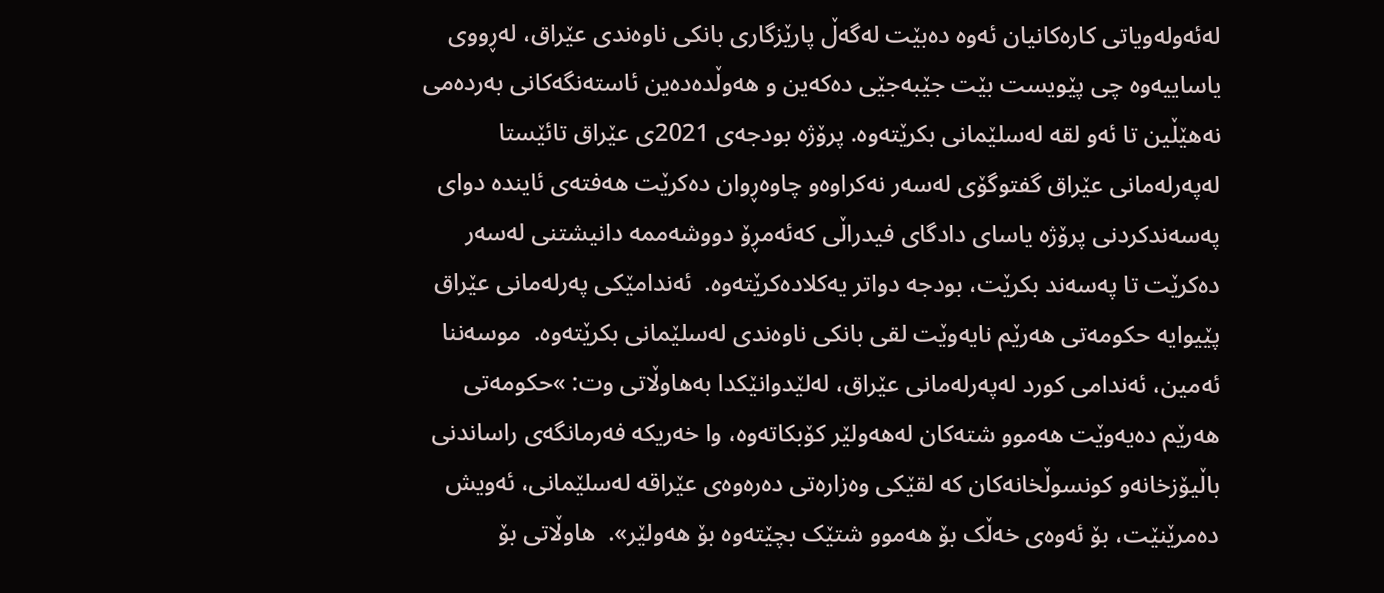له‌ئه‌وله‌ویاتى کاره‌کانیان ئه‌وه‌ ده‌بێت له‌گه‌ڵ پارێزگارى بانکى ناوه‌ندى عێراق، له‌ڕووى یاساییه‌وه‌ چى پێویست بێت جێبه‌جێى ده‌که‌ین و هه‌وڵده‌ده‌ین ئاسته‌نگه‌کانى به‌رده‌مى نه‌هێڵین تا ئه‌و لقه‌ له‌سلێمانى بکرێته‌وه‌. پرۆژه‌ بودجه‌ى 2021ى عێراق تائێستا له‌په‌رله‌مانى عێراق گفتوگۆى له‌سه‌ر نه‌کراوه‌و چاوه‌ڕوان ده‌کرێت هه‌فته‌ى ئاینده‌ دواى په‌سه‌ندکردنى پرۆژه‌ یاساى دادگاى فیدراڵى که‌ئه‌مڕۆ دووشه‌ممه‌ دانیشتنى له‌سه‌ر ده‌کرێت تا په‌سه‌ند بکرێت، بودجه‌ دواتر یه‌کلاده‌کرێته‌وه‌.  ئه‌ندامێکى په‌رله‌مانى عێراق پێیوایه‌ حکومه‌تى هه‌رێم نایه‌وێت لقى بانکى ناوه‌ندى له‌سلێمانى بکرێته‌وه‌.  موسه‌ننا ئه‌مین، ئه‌ندامى کورد له‌په‌رله‌مانى عێراق، له‌لێدوانێکدا به‌‌هاوڵاتى وت: »حکومه‌تى هه‌رێم ده‌یه‌وێت هه‌موو شته‌کان له‌هه‌ولێر کۆبکاته‌وه‌، وا خه‌ریکه‌ فه‌رمانگه‌ى راساندنى باڵیۆزخانه‌و کونسوڵخانه‌کان که‌ لقێکى وه‌زاره‌تى ده‌ره‌وه‌ى عێراقه‌ له‌سلێمانی، ئه‌ویش ده‌مرێنێت، بۆ ئه‌وه‌ى خه‌ڵک بۆ هه‌موو شتێک بچێته‌وه‌ بۆ هه‌ولێر».  هاوڵاتى بۆ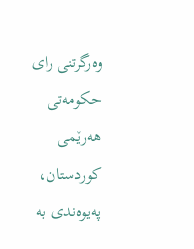وه‌رگرتنى راى حکومه‌تى هه‌رێمى کوردستان، په‌یوه‌ندى به‌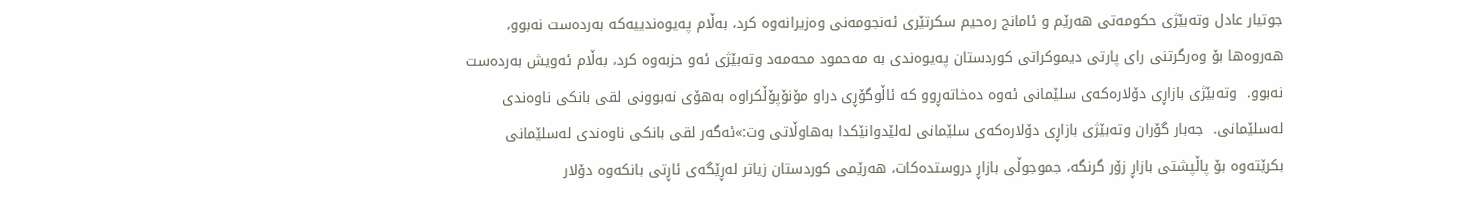جوتیار عادل وته‌بێژى حکومه‌تى هه‌رێم و ئامانج ره‌حیم سکرتێرى ئه‌نجومه‌نى وه‌زیرانه‌وه‌ کرد، به‌ڵام په‌یوه‌ندییه‌که‌ به‌رده‌ست نه‌بوو، هه‌روه‌ها بۆ وه‌رگرتنى راى پارتى دیموکراتى کوردستان په‌یوه‌ندى به‌ مه‌حمود محه‌مه‌د وته‌بێژى ئه‌و حزبه‌وه‌ کرد، به‌ڵام ئه‌ویش به‌رده‌ست نه‌بوو.  وته‌بێژى بازاڕى دۆلاره‌که‌ى سلێمانى ئه‌وه‌ ده‌خاته‌ڕوو که‌ ئاڵوگۆڕى دراو مۆنۆپۆڵکراوه‌ به‌هۆى نه‌بوونى لقى بانکى ناوه‌ندى له‌سلێمانى.  جه‌بار گۆران وته‌بێژى بازاڕى دۆلاره‌که‌ى سلێمانى له‌لێدوانێکدا به‌‌هاوڵاتى وت:»ئه‌گه‌ر لقى بانکى ناوه‌ندى له‌سلێمانى بکرێته‌وه‌ بۆ پاڵپشتى بازاڕ زۆر گرنگه‌، جموجوڵى بازاڕ دروستده‌کات، هه‌رێمى کوردستان زیاتر له‌ڕێگه‌ى ئاڕتى بانکه‌وه‌ دۆلار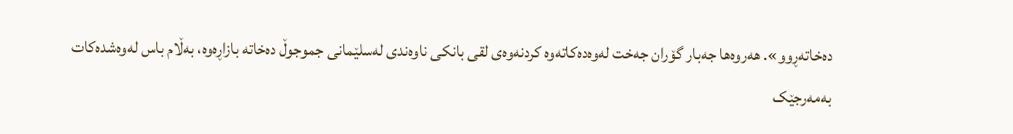ده‌خاته‌ڕوو». هه‌روه‌ها جه‌بار گۆران جه‌خت له‌وه‌ده‌کاته‌وه‌ کردنه‌وه‌ى لقى بانکى ناوه‌ندى له‌سلێمانى جموجوڵ ده‌خاته‌ بازاڕه‌وه‌، به‌ڵام باس له‌وه‌شده‌کات به‌مه‌رجێک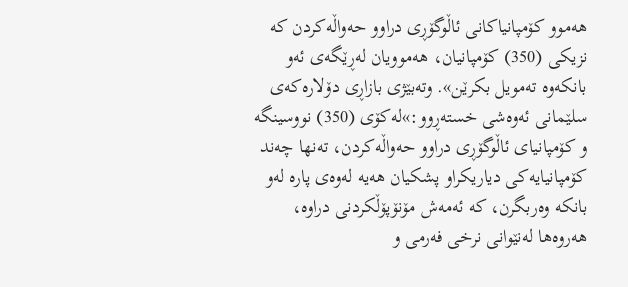هه‌موو کۆمپانیاکانى ئاڵوگۆڕى دراوو حه‌واڵه‌کردن که‌ نزیکى (350) کۆمپانیان، هه‌موویان له‌ڕێگه‌ى ئه‌و بانکه‌وه‌ ته‌مویل بکرێن». وته‌بێژى بازاڕى دۆلاره‌که‌ى سلێمانى ئه‌وه‌شى خسته‌ڕوو:»له‌کۆى (350) نووسینگه‌ و کۆمپانیاى ئاڵوگۆڕى دراوو حه‌واڵه‌کردن، ته‌نها چه‌ند کۆمپانیایه‌کى دیاریکراو پشکیان هه‌یه‌ له‌وه‌ى پاره‌ له‌و بانکه‌ وه‌ربگرن، که‌ ئه‌مه‌ش مۆنۆپۆڵکردنى دراوه‌، هه‌روه‌ها له‌نێوانى نرخى فه‌رمى و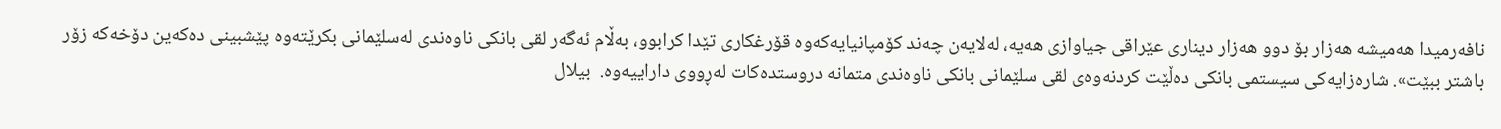نافه‌رمیدا هه‌میشه‌ هه‌زار بۆ دوو هه‌زار دینارى عێراقى جیاوازى هه‌یه‌، له‌لایه‌ن چه‌ند کۆمپانیایه‌که‌وه‌ قۆرغکارى تێدا کرابوو، به‌ڵام ئه‌گه‌ر لقى بانکى ناوه‌ندى له‌سلێمانى بکرێته‌وه‌ پێشبینى ده‌که‌ین دۆخه‌که‌ زۆر باشتر ببێت». شاره‌زایه‌کى سیستمى بانکى ده‌ڵێت کردنه‌وه‌ى لقى سلێمانى بانکى ناوه‌ندى متمانه‌ دروستده‌کات له‌ڕووى داراییه‌وه‌.  بیلال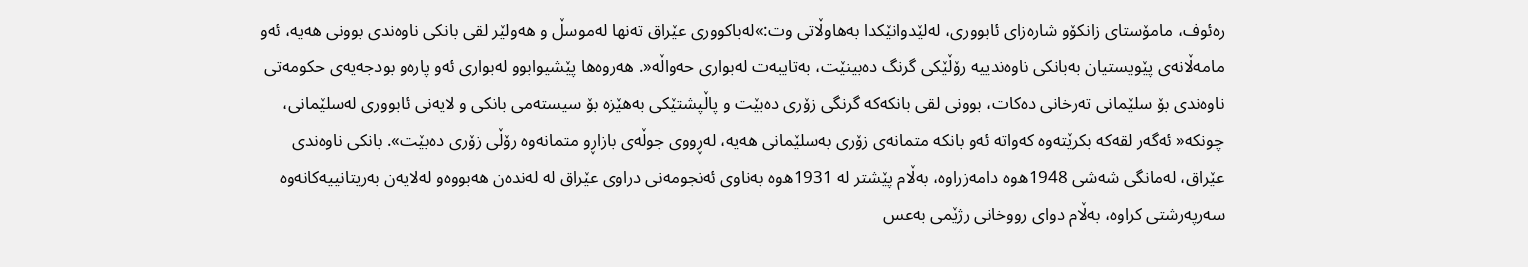ره‌ئوف، مامۆستاى زانکۆو شاره‌زاى ئابووری، له‌لێدوانێکدا به‌‌هاوڵاتى وت:»له‌باکوورى عێراق ته‌نها له‌موسڵ و هه‌ولێر لقى بانکى ناوه‌ندى بوونى هه‌یه‌، ئه‌و مامه‌ڵانه‌ى پێویستیان به‌بانکى ناوه‌ندییه‌ رۆڵێکى گرنگ ده‌بینێت، به‌تایبه‌ت له‌بوارى حه‌واڵه‌«. هه‌روه‌ها پێشیوابوو له‌بوارى ئه‌و پاره‌و بودجه‌یه‌ى حکومه‌تى ناوه‌ندى بۆ سلێمانى ته‌رخانى ده‌کات، بوونى لقى بانکه‌که‌ گرنگى زۆرى ده‌بێت و پاڵپشتێکى به‌هێزه‌ بۆ سیسته‌مى بانکى و لایه‌نى ئابوورى له‌سلێمانی، چونکه‌« ئه‌گه‌ر لقه‌که‌ بکرێته‌وه‌ که‌واته‌ ئه‌و بانکه‌ متمانه‌ى زۆرى به‌سلێمانى هه‌یه‌، له‌ڕووى جوڵه‌ى بازاڕو متمانه‌وه‌ رۆڵى زۆرى ده‌بێت». بانکى ناوه‌ندى عێراق، له‌مانگى شه‌شى 1948ه‌وه‌ دامه‌زراوه‌، به‌ڵام پێشتر له‌ 1931ه‌وه‌ به‌ناوى ئه‌نجومه‌نى دراوى عێراق له‌ له‌نده‌ن هه‌بووه‌و له‌لایه‌ن به‌ریتانییه‌کانه‌وه‌ سه‌رپه‌رشتى کراوه‌، به‌ڵام دواى رووخانى رژێمى به‌عس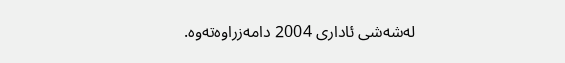له‌شه‌شى ئادارى 2004 دامه‌زراوه‌ته‌وه‌.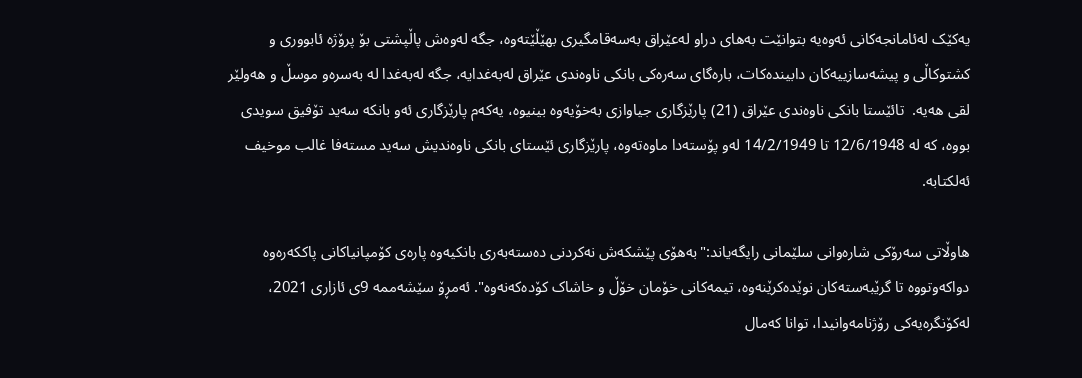یه‌کێک له‌ئامانجه‌کانى ئه‌وه‌یه‌ بتوانێت به‌هاى دراو له‌عێراق به‌سه‌قامگیرى بهێڵێته‌وه‌، جگه‌ له‌وه‌ش پاڵپشتى بۆ پرۆژه‌ ئابوورى و کشتوکاڵى و پیشه‌سازییه‌کان دابینده‌کات، باره‌گاى سه‌ره‌کى بانکى ناوه‌ندى عێراق له‌به‌غدایه‌، جگه‌ له‌به‌غدا له‌ به‌سره‌و موسڵ و هه‌ولێر لقى هه‌یه‌.  تائێستا بانکى ناوه‌ندى عێراق (21) پارێزگارى جیاوازى به‌خۆیه‌وه‌ بینیوه‌، یه‌که‌م پارێزگارى ئه‌و بانکه‌ سه‌ید تۆفیق سویدى بووه‌، که‌ له‌ 12/6/1948 تا 14/2/1949 له‌و پۆسته‌دا ماوه‌ته‌وه‌، پارێزگارى ئێستاى بانکى ناوه‌ندیش سه‌ید مسته‌فا غالب موخیف ئه‌لکتابه‌.

هاوڵاتى ‌سه‌رۆکى شاره‌وانى سلێمانى رایگه‌یاند:"به‌هۆى پێشکه‌ش نه‌کردنى ده‌سته‌به‌رى بانکیه‌وه‌ پاره‌ى کۆمپانیاکانى پاککه‌ره‌وه‌ دواکه‌وتووه‌ تا گرێبه‌سته‌کان نوێده‌کرێنه‌وه‌، تیمه‌کانى خۆمان خۆڵ و خاشاک کۆده‌که‌نه‌وه‌". ئه‌مڕۆ سێشه‌ممه‌ 9ى ئازارى 2021، له‌کۆنگره‌یه‌کى رۆژنامه‌وانیدا، توانا که‌مال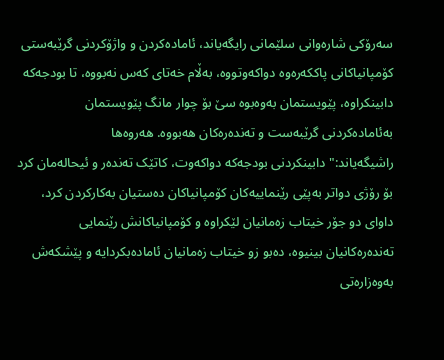سه‌رۆکى شاره‌وانى سلێمانى رایگه‌یاند، ئاماده‌کردن و واژۆکردنى گرێبه‌ستى کۆمپانیاکانى پاککه‌ره‌وه‌ دواکه‌وتووه‌، به‌ڵام خه‌تاى که‌س نه‌بووه‌، تا بودجه‌که‌ دابینکراوه‌، پێویستمان به‌وه‌بوه‌ سێ بۆ چوار مانگ پێویستمان به‌ئاماده‌کردنى گرێبه‌ست و ته‌نده‌ره‌کان هه‌بووه‌. هه‌روه‌ها راشیگه‌یاند:"دابینکردنى بودجه‌که‌ دواکه‌وت، کاتێک ته‌نده‌ر و ئیحاله‌مان کرد بۆ رۆژى دواتر به‌پێى رێنماییه‌کان کۆمپانیاکان ده‌ستیان به‌کارکردن کرد، داواى دو جۆر خیتاب زه‌مانیان لێکراوه‌ و کۆمپانیاکانش رێنمایى ته‌نده‌ره‌کانیان بینیوه‌، ده‌بو زو خیتاب زه‌مانیان ئاماده‌بکردایه‌ و پێشکه‌ش به‌وه‌زاره‌تى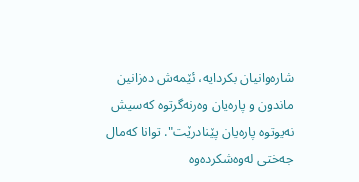شاره‌وانیان بکردایه‌، ئێمه‌ش ده‌زانین ماندون و پاره‌یان وه‌رنه‌گرتوه‌ که‌سیش نه‌یوتوه‌ پاره‌یان پێنادرێت". توانا که‌مال جه‌ختى له‌وه‌شکرده‌وه‌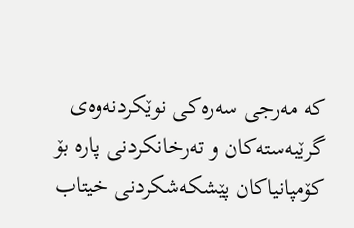که‌ مه‌رجى سه‌ره‌کى نوێکردنه‌وه‌ى گرێبه‌سته‌کان و ته‌رخانکردنى پاره‌ بۆ کۆمپانیاکان پێشکه‌شکردنى خیتاب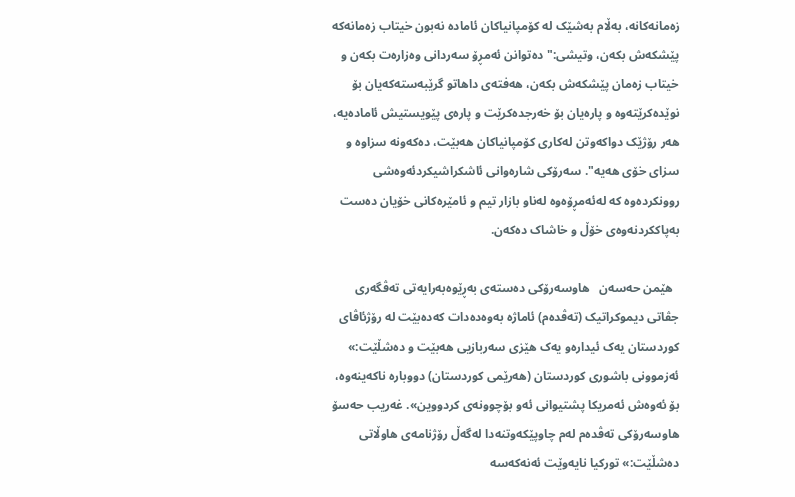زه‌مانه‌کانه‌، به‌ڵام به‌شێک له‌ کۆمپانیاکان ئاماده‌ نه‌بون خیتاب زه‌مانه‌که‌ پێشکه‌ش بکه‌ن، وتیشى:" ده‌توانن ئه‌مڕۆ سه‌ردانى وه‌زاره‌ت بکه‌ن و خیتاب زه‌مان پێشکه‌ش بکه‌ن، هه‌فته‌ى داهاتو گرێبه‌سته‌که‌یان بۆ نوێده‌کرێته‌وه‌ و پاره‌یان بۆ خه‌رجده‌کرێت و پاره‌ى پێویستیش ئاماده‌یه‌، هه‌ر رۆژێک دواکه‌وتن له‌کارى کۆمپانیاکان هه‌بێت، ده‌که‌ونه‌ سزاوه‌ و سزاى خۆى هه‌یه‌". سه‌رۆکى شاره‌وانى ئاشکراشیکردئه‌وه‌شى روونکرده‌وه‌ که‌ له‌ئه‌مڕۆه‌وه‌ له‌ناو بازار تیم و ئامێره‌کانى خۆیان ده‌ست به‌پاککردنه‌وه‌ى خۆڵ و خاشاک ده‌که‌ن.

  هێمن حه‌سه‌ن   هاوسه‌رۆکى ده‌سته‌ى به‌ڕێوه‌به‌رایه‌تى ته‌ڤگه‌رى جڤاتى دیموکراتیک (ته‌ڤده‌م) ئاماژه‌ به‌وه‌ده‌دات که‌ده‌بێت له‌ رۆژئاڤاى کوردستان یه‌ک ئیداره‌و یه‌ک هێزى سه‌ربازیى هه‌بێت و ده‌شڵێت:» ئه‌زموونى باشورى کوردستان (هه‌رێمى کوردستان) دووباره‌ ناکه‌ینه‌وه‌، بۆ ئه‌وه‌ش ئه‌مریکا پشتیوانى ئه‌و بۆچوونه‌ى کردووین». غه‌ریب حه‌سۆ هاوسه‌رۆکى ته‌ڤده‌م له‌م چاوپێکه‌وتنه‌دا له‌گه‌ڵ رۆژنامه‌ى هاوڵاتى ده‌شڵێت:» تورکیا نایه‌وێت ئه‌نه‌که‌سه‌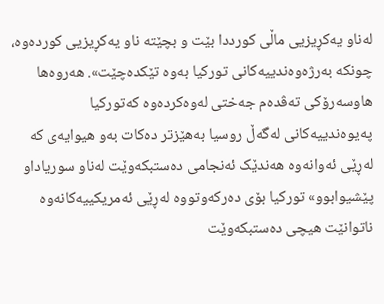له‌ناو یه‌کڕیزیى ماڵى کورددا بێت و بچێته‌ ناو یه‌کڕیزیى کورده‌وه‌، چونکه‌ به‌رژه‌وه‌ندییه‌کانى تورکیا به‌وه‌ تێکده‌چێت». هه‌روه‌ها هاوسه‌رۆکى ته‌ڤده‌م جه‌ختى له‌وه‌کرده‌وه‌ که‌تورکیا په‌یوه‌ندییه‌کانى له‌گه‌ڵ روسیا به‌هێزتر ده‌کات به‌و هیوایه‌ى که‌ له‌ڕێى ئه‌وانه‌وه‌ هه‌ندێک ئه‌نجامى ده‌ستبکه‌وێت له‌ناو سوریاداو پێشیوابوو» تورکیا بۆى ده‌رکه‌وتووه‌ له‌ڕێى ئه‌مریکییه‌کانه‌وه‌ ناتوانێت هیچى ده‌ستبکه‌وێت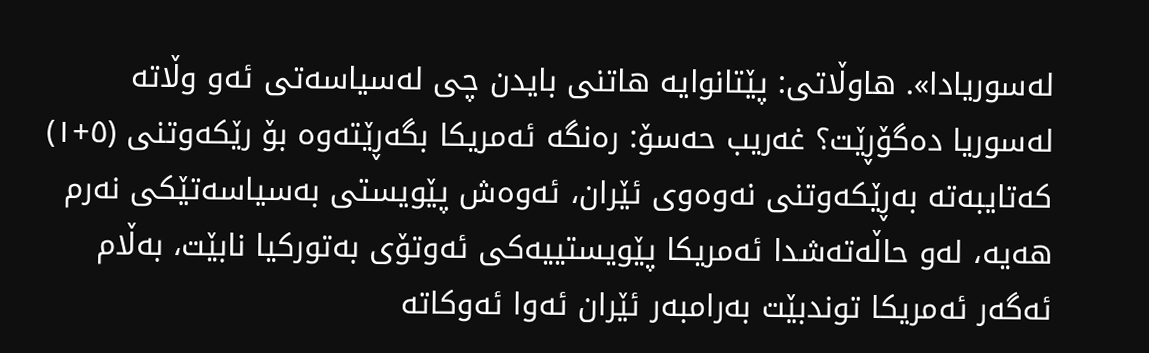له‌سوریادا». هاوڵاتى: پێتانوایه‌ هاتنى بایدن چى له‌سیاسه‌تى ئه‌و وڵاته‌ له‌سوریا ده‌گۆڕێت؟ غه‌ریب حه‌سۆ: ره‌نگه‌ ئه‌مریکا بگه‌ڕێته‌وه‌ بۆ رێکه‌وتنى (٥+١) که‌تایبه‌ته‌ به‌ڕێکه‌وتنى نه‌وه‌وى ئێران، ئه‌وه‌ش پێویستى به‌سیاسه‌تێکى نه‌رم هه‌یه‌، له‌و حاڵه‌ته‌شدا ئه‌مریکا پێویستییه‌کى ئه‌وتۆى به‌تورکیا نابێت، به‌ڵام ئه‌گه‌ر ئه‌مریکا توندبێت به‌رامبه‌ر ئێران ئه‌وا ئه‌وکاته‌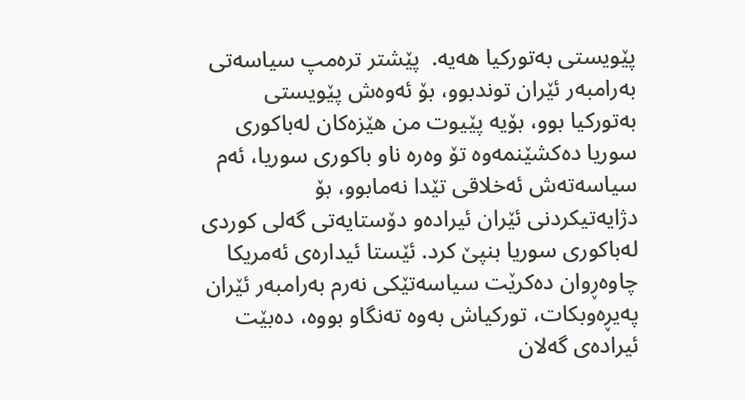پێویستى به‌تورکیا هه‌یه‌.  پێشتر تره‌مپ سیاسه‌تى به‌رامبه‌ر ئێران توندبوو، بۆ ئه‌وه‌ش پێویستى به‌تورکیا بوو، بۆیه‌ پێیوت من هێزه‌کان له‌باکورى سوریا ده‌کشێنمه‌وه‌ تۆ وه‌ره‌ ناو باکورى سوریا، ئه‌م سیاسه‌ته‌ش ئه‌خلاقى تێدا نه‌مابوو، بۆ دژایه‌تیکردنى ئێران ئیراده‌و دۆستایه‌تى گه‌لى کوردى له‌باکورى سوریا بنپێ کرد. ئێستا ئیداره‌ى ئه‌مریکا چاوه‌ڕوان ده‌کرێت سیاسه‌تێکى نه‌رم به‌رامبه‌ر ئێران په‌یڕه‌وبکات، تورکیاش به‌وه‌ ته‌نگاو بووه‌، ده‌بێت ئیراده‌ى گه‌لان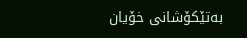به‌تێکۆشانى خۆیان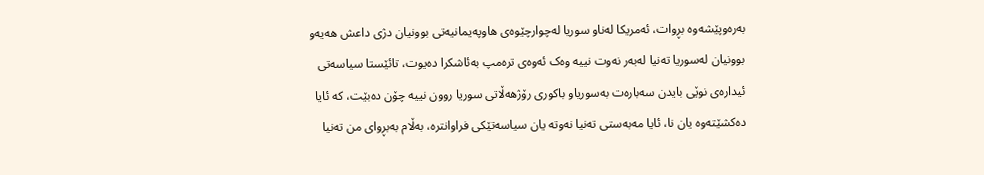به‌ره‌وپێشه‌وه‌ بڕوات، ئه‌مریکا له‌ناو سوریا له‌چوارچێوه‌ى هاوپه‌یمانیەتى بوونیان دژى داعش هه‌یه‌و بوونیان له‌سوریا ته‌نیا له‌به‌ر نه‌وت نییه‌ وه‌ک ئه‌وه‌ى تره‌مپ به‌ئاشکرا ده‌یوت، تائێستا سیاسه‌تى ئیداره‌ى نوێى بایدن سه‌باره‌ت به‌سوریاو باکورى رۆژهه‌ڵاتى سوریا روون نییه‌ چۆن ده‌بێت، که‌ ئایا ده‌کشێته‌وه‌ یان نا، ئایا مه‌به‌ستى ته‌نیا نه‌وته‌ یان سیاسه‌تێکى فراوانتره‌، به‌ڵام به‌بڕواى من ته‌نیا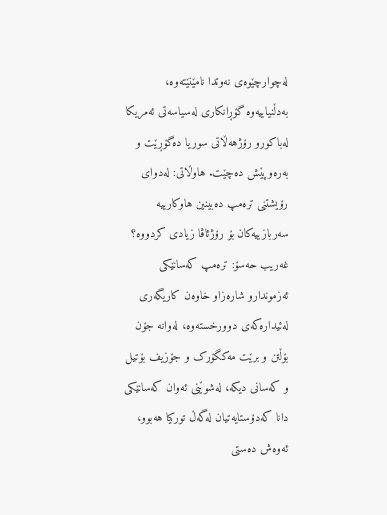له‌چوارچێوه‌ى نه‌وتدا نامێنێته‌وه‌، به‌دڵنیاییه‌وه‌ گۆڕانکارى له‌سیاسه‌تى ئه‌مریکا له‌باکورو رۆژهه‌ڵاتى سوریا ده‌گۆڕێت و به‌ره‌وپێش ده‌چێت. هاوڵاتى: له‌دوای رۆیشتنى تره‌مپ ده‌بینین هاوکارییه‌ سه‌ربازییه‌کان بۆ رۆژئاڤا زیادى کردووه‌؟ غه‌ریب حه‌سۆ: تره‌مپ که‌سانێکى ئه‌زموندارو شاره‌زاو خاوه‌ن کاریگه‌رى له‌ئیداره‌که‌ى دوورخسته‌وه‌، له‌وانه‌ جۆن بۆڵتن و برێت مه‌کگۆرک و جۆزیف بۆتیل و که‌سانى دیکه‌، له‌شوێنى ئه‌وان که‌سانێکى دانا که‌دۆستایه‌تیان له‌گه‌ڵ تورکیا هه‌بوو، ئه‌وه‌ش ده‌ستى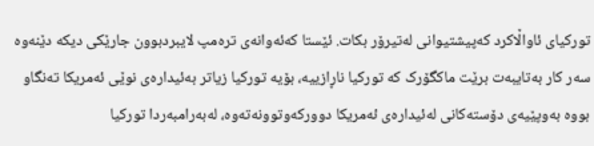تورکیاى ئاواڵاکرد که‌پیشتیوانى له‌تیرۆر بکات. ئێستا که‌ئه‌وانه‌ى تره‌مپ لایبردبوون جارێکى دیکه‌ دێنه‌وه‌ سه‌ر کار به‌تایبه‌ت برێت ماکگۆرک کە تورکیا ناڕازییه‌، بۆیه‌ تورکیا زیاتر به‌ئیداره‌ى نوێى ئه‌مریکا ته‌نگاو بووه‌ به‌وپێیه‌ى دۆسته‌کانى له‌ئیداره‌ى ئه‌مریکا دوورکه‌وتوونه‌ته‌وه‌، له‌به‌رامبه‌ردا تورکیا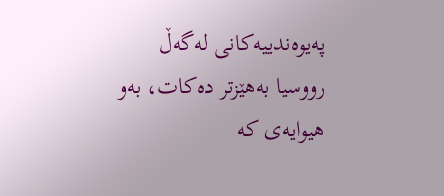په‌یوه‌ندییه‌کانى له‌گه‌ڵ رووسیا به‌هێزتر ده‌کات، به‌و هیوایه‌ى که‌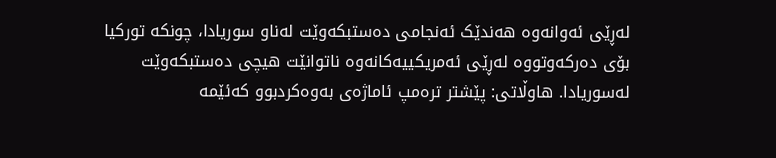له‌ڕێى ئه‌وانه‌وه‌ هه‌ندێک ئه‌نجامى ده‌ستبکه‌وێت له‌ناو سوریادا، چونکه‌ تورکیا بۆى ده‌رکه‌وتووه‌ له‌ڕێى ئه‌مریکییه‌کانه‌وه‌ ناتوانێت هیچى ده‌ستبکه‌وێت له‌سوریادا. هاوڵاتى: پێشتر تره‌مپ ئاماژه‌ى به‌وه‌کردبوو که‌ئێمه‌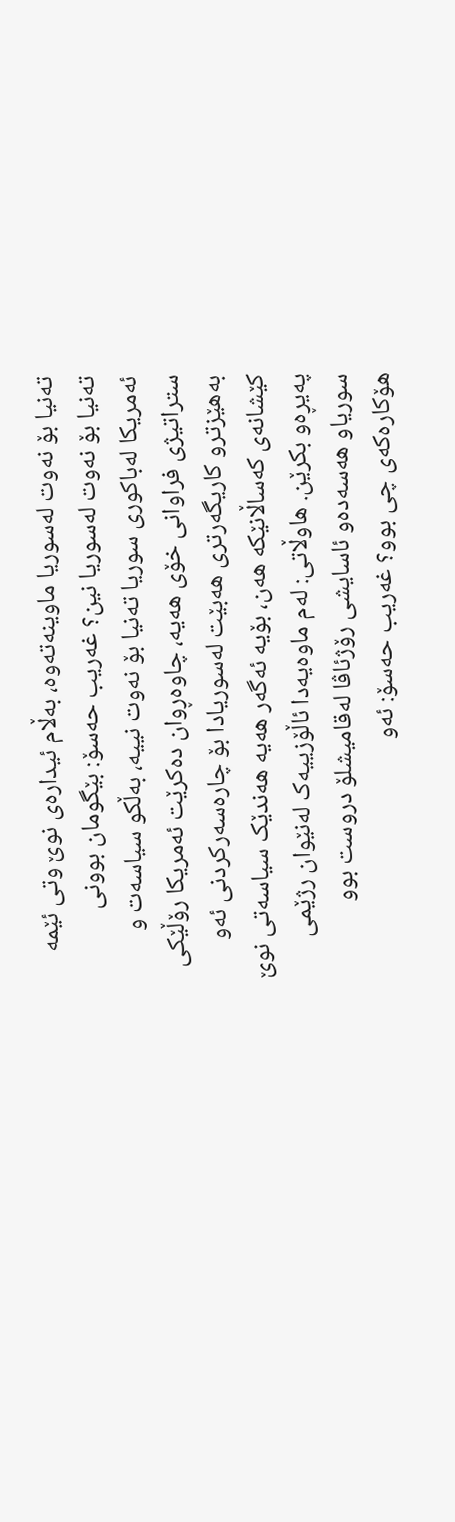ته‌نیا بۆ نه‌وت له‌سوریا ماوینه‌ته‌وه‌، به‌ڵام ئیداره‌ى نوێ وتى ئێمه‌ ته‌نیا بۆ نه‌وت له‌سوریا نین؟ غه‌ریب حه‌سۆ: بێگومان بوونى ئه‌مریکا له‌باکورى سوریا ته‌نیا بۆ نه‌وت نییه‌، به‌ڵکو سیاسه‌ت و ستراتیژى فراوانى خۆى هه‌یه‌، چاوه‌ڕوان ده‌کرێت ئه‌مریکا رۆڵێکى به‌هێزترو کاریگه‌رترى هه‌بێت له‌سوریادا بۆ چاره‌سه‌رکردنى ئه‌و کێشانه‌ى که‌ساڵانێکه‌ هه‌ن، بۆیه‌ ئه‌گه‌ر هه‌یه‌ هه‌ندێک سیاسه‌تى نوێ په‌یڕه‌و بکرێن. هاوڵاتى: له‌م ماوه‌یه‌دا ئاڵۆزییه‌ک له‌نێوان رژێمى سوریاو هه‌سه‌ده‌و ئاسایشی رۆژئاڤا له‌قامیشلۆ دروست بوو هۆکاره‌که‌ى چى بوو؟ غه‌ریب حه‌سۆ: ئه‌و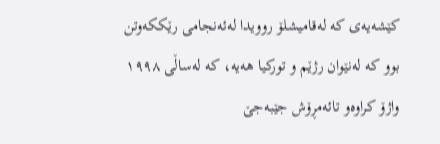کێشه‌یه‌ى که‌ له‌قامیشلۆ روویدا له‌ئه‌نجامى رێککه‌وتن بوو که‌ له‌نێوان رژێم و تورکیا هه‌یه‌، که‌ له‌ساڵى ١٩٩٨ واژۆ کراوه‌و تائه‌مڕۆش جێبه‌جێ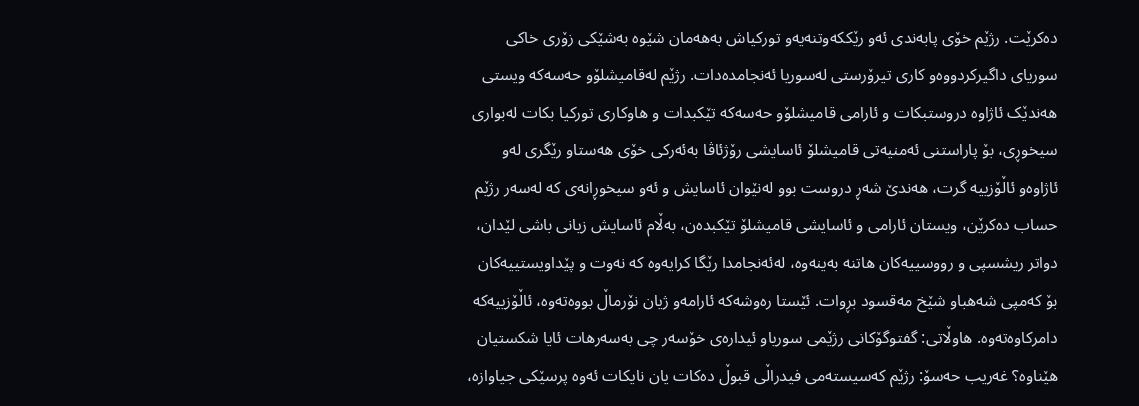ده‌کرێت. رژێم خۆى پابه‌ندى ئه‌و رێککه‌وتنه‌یه‌و تورکیاش به‌هه‌مان شێوه‌ به‌شێکى زۆرى خاکى سوریاى داگیرکردووه‌و کارى تیرۆرستى له‌سوریا ئه‌نجامده‌دات. رژێم له‌قامیشلۆو حه‌سه‌که‌ ویستى هه‌ندێک ئاژاوه‌ دروستبکات و ئارامى قامیشلۆو حه‌سه‌که‌ تێکبدات و هاوکارى تورکیا بکات له‌بوارى سیخوڕی، بۆ پاراستنى ئه‌منیه‌تى قامیشلۆ ئاسایشى رۆژئاڤا به‌ئه‌رکى خۆى هه‌ستاو رێگرى له‌و ئاژاوه‌و ئاڵۆزییه‌ گرت، هه‌ندێ شه‌ڕ دروست بوو له‌نێوان ئاسایش و ئه‌و سیخوڕانه‌ى که‌ له‌سه‌ر رژێم حساب ده‌کرێن، ویستان ئارامى و ئاسایشى قامیشلۆ تێکبده‌ن، به‌ڵام ئاسایش زیانى باشى لێدان، دواتر ریشسپى و رووسییه‌کان هاتنه‌ به‌ینه‌وه‌، له‌ئه‌نجامدا رێگا کرایه‌وه‌ که‌ نه‌وت و پێداویستییه‌کان بۆ که‌مپى شه‌هباو شێخ مه‌قسود بڕوات. ئێستا ره‌وشه‌که‌ ئارامه‌و ژیان نۆرماڵ بووه‌ته‌وه‌، ئاڵۆزییه‌که‌ دامرکاوه‌ته‌وه‌. هاوڵاتى: گفتوگۆکانی رژێمى سوریاو ئیداره‌ى خۆسه‌ر چى به‌سه‌رهات ئایا شکستیان هێناوه‌؟ غه‌ریب حه‌سۆ: رژێم که‌سیسته‌مى فیدراڵى قبوڵ ده‌کات یان نایکات ئه‌وه‌ پرسێکى جیاوازه‌،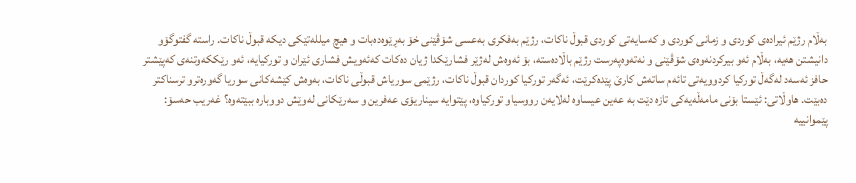به‌ڵام رژێم ئیراده‌ى کوردى و زمانى کوردى و که‌سایه‌تى کوردى قبوڵ ناکات، رژێم به‌فکرى به‌عسى شۆڤێنى خۆ به‌ڕێوه‌ده‌بات و هیچ میلله‌تێکى دیکه‌ قبوڵ ناکات. راسته‌ گفتوگۆو دانیشتن هه‌یه‌، به‌ڵام ئه‌و بیرکردنه‌وه‌ى شۆڤێنى و نه‌ته‌وه‌په‌رست رژێم باڵاده‌سته‌، بۆ ئه‌وه‌ش له‌ژێر فشارێکدا ژیان ده‌کات که‌ئه‌ویش فشارى ئێران و تورکیایه‌، ئه‌و رێککه‌وتنه‌ى که‌پێشتر حافز ئه‌سه‌د له‌گه‌ڵ تورکیا کردوویه‌تى تائه‌م ساته‌ش کارێ پێده‌کرێت، ئه‌گه‌ر تورکیا کوردان قبوڵ ناکات، رژێمى سوریاش قبوڵى ناکات، به‌وه‌ش کێشه‌کانى سوریا گه‌وره‌ترو ترسناکتر ده‌بێت. هاوڵاتى: ئێستا بۆنى مامه‌ڵه‌یه‌کى تازه‌ دێت به‌ عه‌ین عیساوه‌ له‌لایه‌ن رووسیاو تورکیاوه‌، پێتوایه‌ سیناریۆى عه‌فرین و سه‌رێکانى له‌وێش دووباره‌ ببێته‌وه‌؟ غه‌ریب حه‌سۆ: پێموانییه‌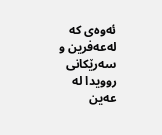ئه‌وه‌ى که‌ له‌عه‌فرین و سه‌رێکانى روویدا له‌ عه‌ین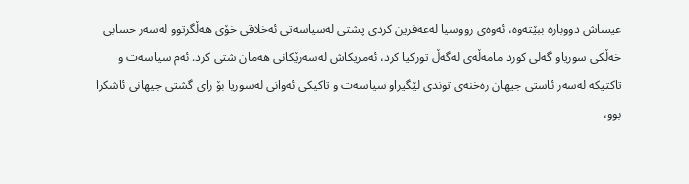عیساش دووباره‌ ببێته‌وه‌، ئه‌وه‌ى رووسیا له‌عه‌فرین کردی پشتى له‌سیاسه‌تى ئه‌خلاقى خۆى هه‌ڵگرتوو له‌سه‌ر حسابى خه‌ڵکى سوریاو گه‌لى کورد مامه‌ڵه‌ى له‌گه‌ڵ تورکیا کرد، ئه‌مریکاش له‌سه‌رێکانى هه‌مان شتى کرد. ئه‌م سیاسه‌ت و تاکتیکه‌ له‌سه‌ر ئاستى جیهان ره‌خنه‌ى توندى لێگیراو سیاسه‌ت و تاکیکى ئه‌وانى له‌سوریا بۆ راى گشتى جیهانى ئاشکرا بوو،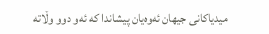میدیاکانى جیهان ئه‌وه‌یان پیشاندا که‌ ئه‌و دوو وڵاته‌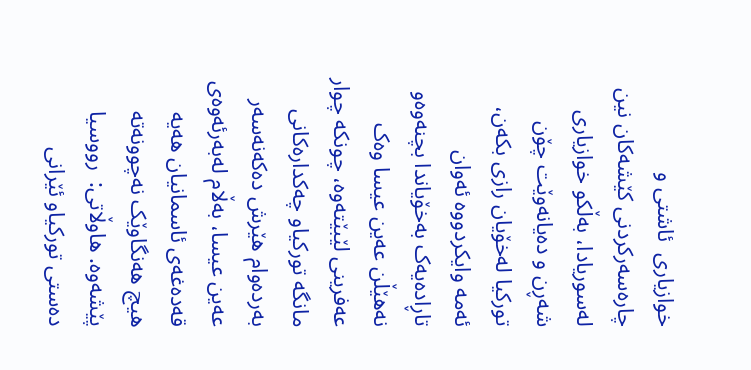خوازیارى  ئاشتى و چاره‌سه‌رکردنى کێشه‌کان نین له‌سوریادا، به‌ڵکو خوازیارى شه‌ڕن و ده‌یانه‌وێت چۆن تورکیا له‌خۆیان رازى بکه‌ن، ئه‌مه‌ وایکردووه‌ ئه‌وان تاڕاده‌یه‌ک به‌خۆیاندا بچنه‌وه‌و نه‌هێڵن عه‌ین عیسا وه‌ک عه‌فرینى لێبێته‌وه‌، چونکه‌ چوار مانگه‌ تورکیاو چه‌کداره‌کانى به‌رده‌وام هێرش ده‌که‌نه‌سه‌ر عه‌ین عیسا، به‌ڵام له‌به‌رئه‌وه‌ى قه‌ده‌غه‌ى ئاسمانیان هه‌یه‌ هیچ هه‌نگاوێک نه‌چوونه‌ته‌ پێشه‌وه‌. هاوڵاتى:  رووسیا ده‌ستى تورکیاو ئێرانى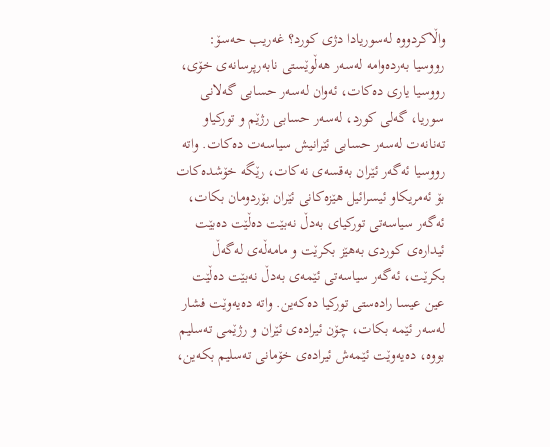واڵاکردووه‌ له‌سوریادا دژى کورد؟ غه‌ریب حه‌سۆ: رووسیا به‌رده‌وامه‌ له‌سه‌ر هه‌ڵوێستى نابه‌رپرسانه‌ى خۆی، رووسیا یارى ده‌کات، ئه‌وان له‌سه‌ر حسابى گه‌لانى سوریا، گه‌لى کورد، له‌سه‌ر حسابى رژێم و تورکیاو ته‌نانه‌ت له‌سه‌ر حسابى ئێرانیش سیاسه‌ت ده‌کات. واته‌ رووسیا ئه‌گه‌ر ئێران به‌قسه‌ى نه‌کات، رێگه‌ خۆشده‌کات بۆ ئه‌مریکاو ئیسرائیل هێزه‌کانى ئێران بۆردومان بکات، ئه‌گه‌ر سیاسه‌تى تورکیاى به‌دڵ نه‌بێت ده‌ڵێت ده‌بێت ئیداره‌ى کوردى به‌هێز بکرێت و مامه‌ڵه‌ى له‌گه‌ڵ بکرێت، ئه‌گه‌ر سیاسه‌تى ئێمه‌ى به‌دڵ نه‌بێت ده‌ڵێت عین عیسا راده‌ستى تورکیا ده‌که‌ین. واته‌ ده‌یه‌وێت فشار له‌سه‌ر ئێمه‌ بکات، چۆن ئیراده‌ى ئێران و رژێمى ته‌سلیم بووه‌، ده‌یه‌وێت ئێمه‌ش ئیراده‌ى خۆمانى ته‌سلیم بکه‌ین،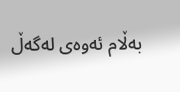به‌ڵام ئه‌وه‌ى له‌گه‌ڵ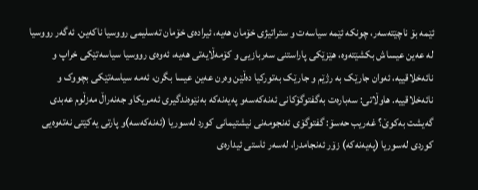ئێمه‌ بۆ ناچێته‌سه‌ر، چونکه‌ ئێمه‌ سیاسه‌ت و ستراتیژى خۆمان هه‌یه‌، ئیراده‌ى خۆمان ته‌سلیمى رووسیا ناکه‌ین. ئه‌گه‌ر رووسیا له‌ عه‌ین عیساش بکشێته‌وه‌، هێزێکى پاراستنى سه‌ربازیى و کۆمه‌ڵایه‌تى هه‌یه‌، ئه‌وه‌ى رووسیا سیاسه‌تێکى خراپ و نائه‌خلاقییه‌، ئه‌وان جارێک به‌ رژێم و جارێک به‌تورکیا ده‌ڵێن وه‌رن عه‌ین عیسا بگرن، ئه‌مه‌ سیاسه‌تێکى بچووک و نائه‌خلاقییه‌. هاوڵاتى: سه‌باره‌ت به‌گفتوگۆکانى ئه‌نه‌که‌سه‌و په‌یه‌نه‌که‌ به‌نێوه‌ندگیرى ئه‌مریکاو جه‌نه‌راڵ مه‌زڵوم عه‌بدى گه‌یشت به‌کوێ؟ غه‌ریب حه‌سۆ: گفتوگۆى ئه‌نجومه‌نى نیشتیمانى کورد له‌سوریا (ئه‌نه‌که‌سه‌)و پارتى یه‌کێتى نه‌ته‌وه‌یى کوردى له‌سوریا (په‌یه‌نه‌که‌) زۆر ئه‌نجامدرا، له‌سه‌ر ئاستى ئیداره‌ى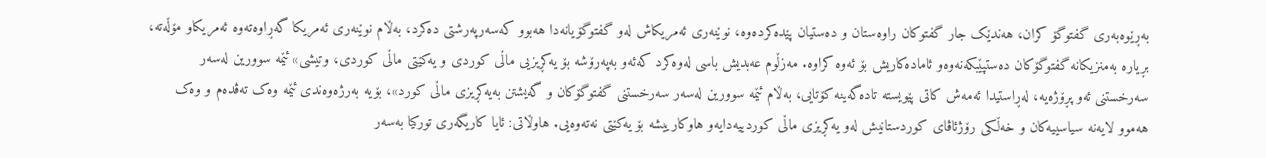به‌ڕێوه‌به‌رى گفتوگۆ کران، هه‌ندێک جار گفتوکان راوه‌ستان و ده‌ستیان پێده‌کرده‌وه‌، نوێنه‌رى ئه‌مریکاش له‌و گفتوگۆیانه‌دا هه‌بوو که‌سه‌رپه‌رشتى ده‌کرد، به‌ڵام نوێنه‌رى ئه‌مریکا گه‌ڕاوه‌ته‌وه‌ ئه‌مریکاو مۆڵه‌ته‌، بڕیاره‌ به‌منزیکانه‌ گفتوگۆکان ده‌ستپێبکه‌نه‌وه‌و ئاماده‌کاریش بۆ ئه‌وه‌ کراوه‌. مه‌زڵوم عه‌بدیش باسى له‌وه‌کرد که‌ئه‌و به‌په‌رۆشه‌ بۆ یه‌کڕیزیى ماڵى کوردى و یه‌کێتى ماڵى کوردی، وتیشى» ئێمه‌ سوورین له‌سه‌ر سه‌رخستنى ئه‌و پڕۆژه‌یه‌، له‌ڕاستیدا ئه‌مه‌ش کاتى پێویسته‌ تاده‌گه‌ینه‌ کۆتایی، به‌ڵام ئێمه‌ سوورین له‌سه‌ر سه‌رخستنى گفتوگۆکان و گه‌یشتن به‌یه‌کڕیزى ماڵى کورد»، بۆیه‌ به‌رژه‌وه‌ندى ئێمه‌ وه‌ک ته‌ڤده‌م و وه‌ک هه‌موو لایه‌نه‌ سیاسییه‌کان و خه‌ڵکى رۆژئاڤاى کوردستانیش له‌و یه‌کڕیزى ماڵى کوردییەدایه‌و هاوکارییشه‌ بۆ یه‌کێتى نه‌ته‌وه‌یى. هاوڵاتى: ئایا کاریگه‌رى تورکیا به‌سه‌ر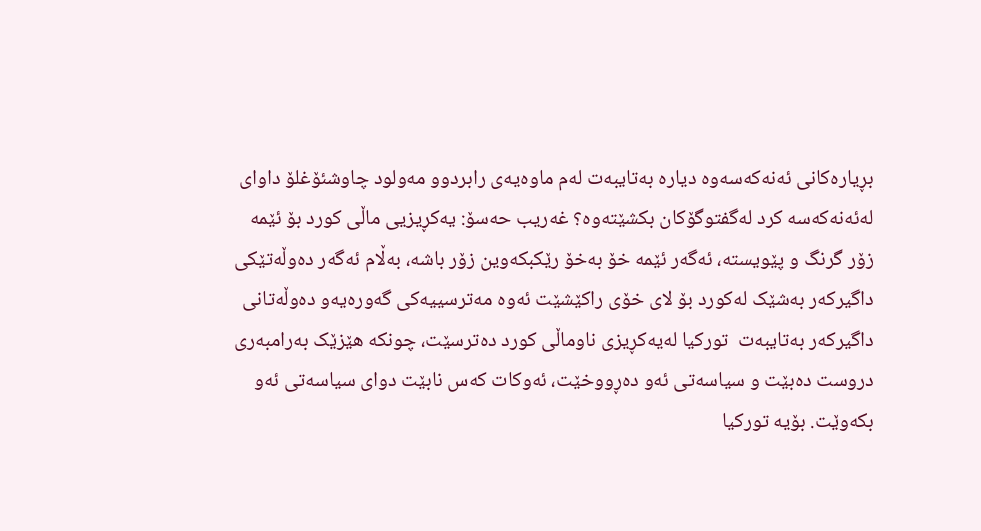بڕیاره‌کانى ئه‌نه‌که‌سه‌وه‌ دیاره‌ به‌تایبه‌ت له‌م ماوه‌یه‌ی رابردوو مه‌ولود چاوشئۆغلۆ داواى له‌ئه‌نه‌که‌سه‌ کرد له‌گفتوگۆکان بکشێته‌وه‌؟ غه‌ریب حه‌سۆ: یه‌کڕیزیى ماڵى کورد بۆ ئێمه‌ زۆر گرنگ و پێویسته‌، ئه‌گه‌ر ئێمه‌ خۆ به‌خۆ رێکبکه‌وین زۆر باشه‌، به‌ڵام ئه‌گه‌ر ده‌وڵه‌تێکى داگیرکه‌ر به‌شێک له‌کورد بۆ لاى خۆى راکێشێت ئه‌وه‌ مه‌ترسییه‌کى گه‌وره‌یه‌و ده‌وڵه‌تانى داگیرکه‌ر به‌تایبه‌ت  تورکیا له‌یه‌کڕیزى ناوماڵى کورد ده‌ترسێت، چونکه‌ هێزێک به‌رامبه‌رى دروست ده‌بێت و سیاسه‌تى ئه‌و ده‌ڕووخێت، ئه‌وکات که‌س نابێت دواى سیاسه‌تى ئه‌و بکه‌وێت. بۆیه‌ تورکیا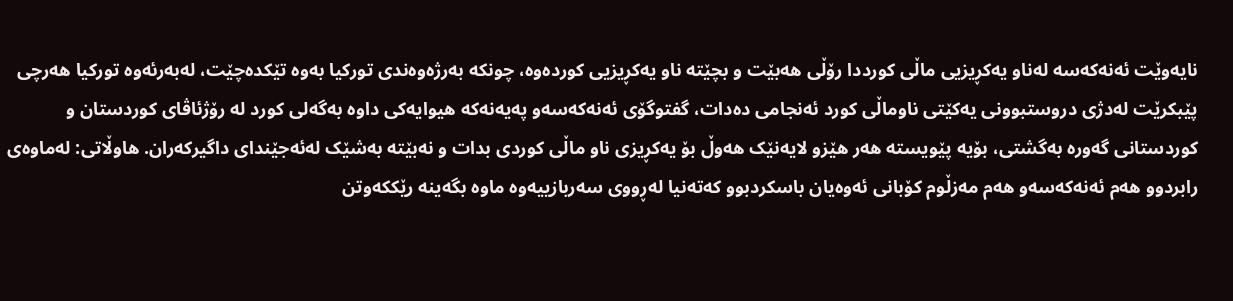نایه‌وێت ئه‌نه‌که‌سه‌ له‌ناو یه‌کڕیزیى ماڵى کورددا رۆڵى هه‌بێت و بچێته‌ ناو یه‌کڕیزیى کورده‌وه‌، چونکه‌ به‌رژه‌وه‌ندى تورکیا به‌وه‌ تێکده‌چێت، له‌به‌رئه‌وه‌ تورکیا هه‌رچى پێبکرێت له‌دژى دروستبوونى یه‌کێتى ناوماڵى کورد ئه‌نجامى ده‌دات، گفتوگۆى ئه‌نه‌که‌سه‌و په‌یه‌نه‌که‌ هیوایه‌کى داوه‌ به‌گه‌لى کورد له‌ رۆژئاڤاى کوردستان و کوردستانى گه‌وره‌ به‌گشتی، بۆیه‌ پێویسته‌ هه‌ر هێزو لایه‌نێک هه‌وڵ بۆ یه‌کڕیزى ناو ماڵى کوردى بدات و نه‌بێته‌ به‌شێک له‌ئه‌جێنداى داگیرکه‌ران. هاوڵاتى: له‌ماوه‌ی رابردوو هه‌م ئه‌نه‌که‌سه‌و هه‌م مه‌زڵوم کۆبانى ئه‌وه‌یان باسکردبوو که‌ته‌نیا له‌ڕووى سه‌ربازییه‌وه‌ ماوه‌ بگه‌ینه‌ رێککه‌وتن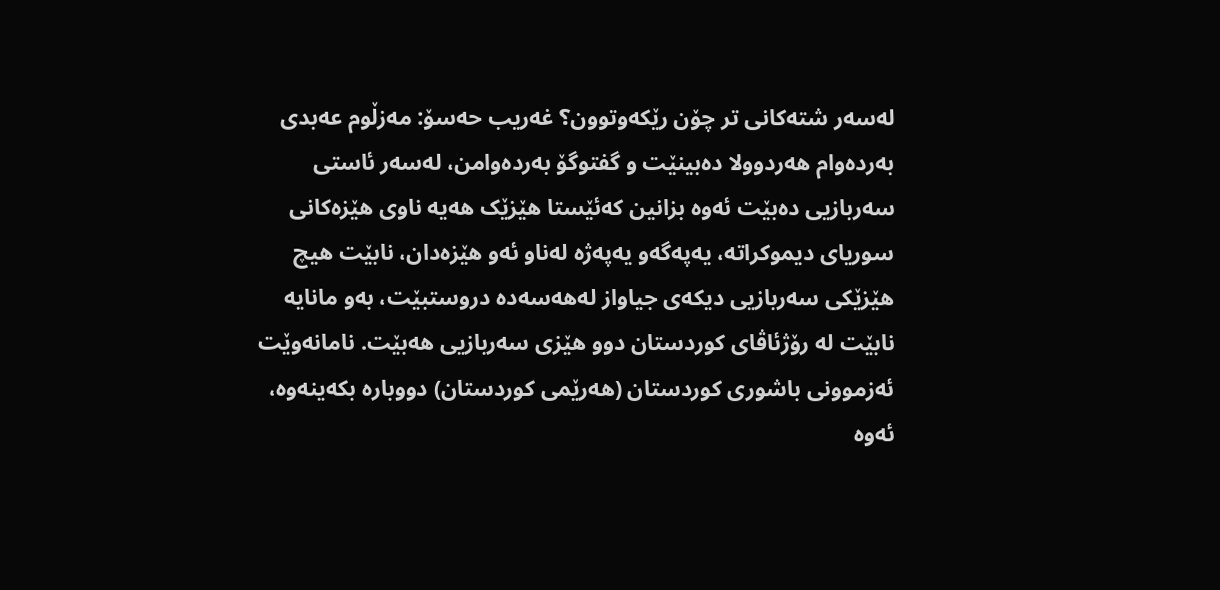له‌سه‌ر شته‌کانى تر چۆن رێکه‌وتوون؟ غه‌ریب حه‌سۆ: مه‌زڵوم عه‌بدى به‌رده‌وام هه‌ردوولا ده‌بینێت و گفتوگۆ به‌رده‌وامن، له‌سه‌ر ئاستى سه‌ربازیى ده‌بێت ئه‌وه‌ بزانین که‌ئێستا هێزێک هه‌یه‌ ناوى هێزه‌کانى سوریاى دیموکراته‌، یه‌په‌گه‌و یه‌په‌ژه‌ له‌ناو ئه‌و هێزه‌دان، نابێت هیچ هێزێکى سه‌ربازیى دیکه‌ى جیاواز له‌هه‌سه‌ده‌ دروستبێت، به‌و مانایه‌ نابێت له‌ رۆژئاڤاى کوردستان دوو هێزى سه‌ربازیى هه‌بێت. نامانه‌وێت ئه‌زموونى باشورى کوردستان (هه‌رێمى کوردستان) دووباره‌ بکه‌ینه‌وه‌، ئه‌وه‌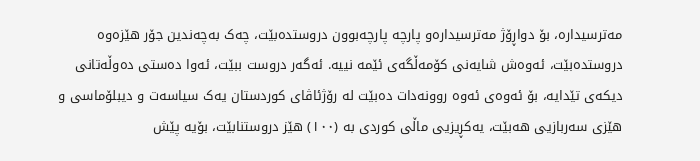مه‌ترسیداره‌، بۆ دواڕۆژ مه‌ترسیداره‌و پارچه‌ پارچه‌بوون دروستده‌بێت، چه‌ک به‌چه‌ندین جۆر هێزه‌وه‌ دروستده‌بێت، ئه‌وه‌ش شایه‌نى کۆمه‌ڵگه‌ى ئێمه‌ نییه‌. ئه‌گه‌ر دروست ببێت، ئه‌وا ده‌ستى ده‌وڵه‌تانى دیکه‌ى تێدایه‌، بۆ ئه‌وه‌ى ئه‌وە روونه‌دات ده‌بێت له‌ رۆژئاڤاى کوردستان یه‌ک سیاسه‌ت و دیبلۆماسى و هێزى سه‌ربازیى هه‌بێت، یه‌کڕیزیى ماڵى کوردى به‌ (١٠٠) هێز دروستنابێت، بۆیه‌ پێش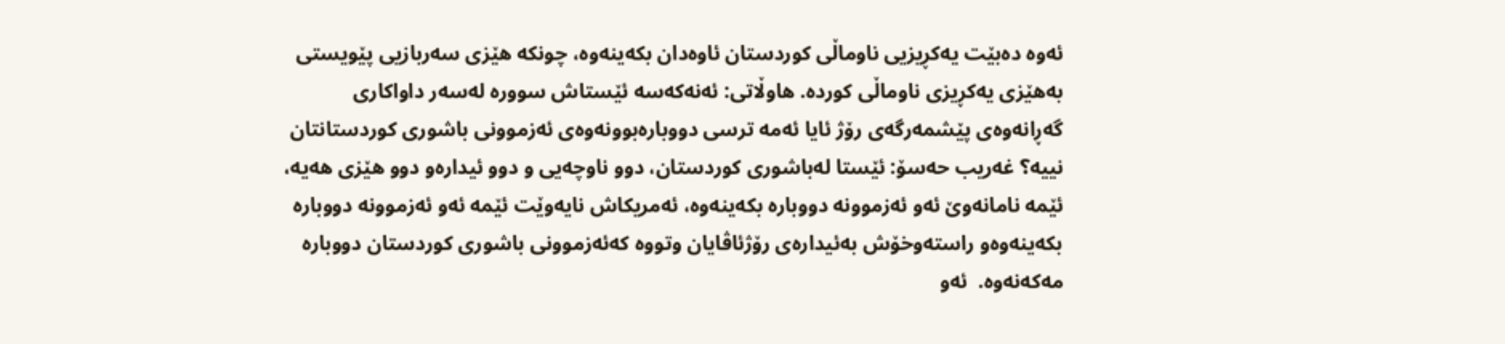ئه‌وه‌ ده‌بێت یه‌کڕیزیى ناوماڵى کوردستان ئاوه‌دان بکه‌ینه‌وه‌، چونکه‌ هێزى سه‌ربازیى پێویستى به‌هێزى یه‌کڕیزى ناوماڵى کورده‌. هاوڵاتى: ئه‌نه‌که‌سه‌ ئێستاش سووره‌ له‌سه‌ر داواکارى گه‌ڕانه‌وه‌ى پێشمه‌رگه‌ى رۆژ ئایا ئه‌مه‌ ترسى دووباره‌بوونه‌وه‌ى ئه‌زموونى باشورى کوردستانتان نییه‌؟ غه‌ریب حه‌سۆ: ئێستا له‌باشورى کوردستان، دوو ناوچه‌یى و دوو ئیداره‌و دوو هێزى هه‌یه‌، ئێمه‌ نامانه‌وێ ئه‌و ئه‌زموونه‌ دووباره‌ بکه‌ینه‌وه‌، ئه‌مریکاش نایه‌وێت ئێمه‌ ئه‌و ئه‌زموونه‌ دووباره‌ بکه‌ینه‌وه‌و راسته‌وخۆش به‌ئیداره‌ى رۆژئاڤایان وتووه‌ که‌ئه‌زموونى باشورى کوردستان دووباره‌ مه‌که‌نه‌وه‌.  ئه‌و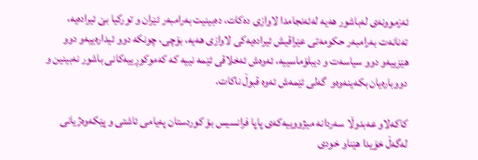ئه‌زموونه‌ى له‌باشور هه‌یه‌ له‌ئه‌نجامدا لاوازى ده‌کات، ده‌بینیت به‌رامبه‌ر ئێران و تورکیا بێ ئیراده‌یه‌، ته‌نانه‌ت به‌رامبه‌ر حکومه‌تى عێراقیش ئیراده‌یه‌کى لاوازى هه‌یه‌، بۆچی، چونکه‌ دوو ئیداره‌ییه‌و دوو هێزییه‌و دوو سیاسه‌ت و دیبلۆماسییه‌، ئه‌وه‌ش ئه‌خلاقى ئێمه‌ نییه‌ که‌ که‌موکوڕییه‌کانى باشور نه‌بینین و دووباره‌یان بکه‌ینه‌وه‌و  گه‌لى ئێمه‌ش ئه‌وه‌ قبوڵ ناکات.

کاکه‌لاو عه‌بدوڵا سه‌ردانه‌ میژووییه‌که‌ى پاپا فرانسیس بۆ کوردستان په‌یامى ئاشتى و پێکه‌وه‌ژیانى له‌گه‌ڵ خۆیدا هێناو خودى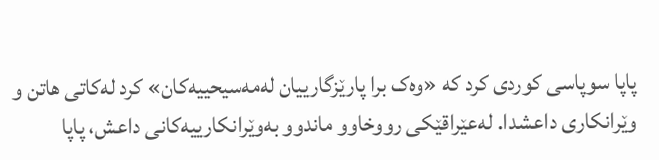پاپا سوپاسى کوردى کرد که‌ «وه‌ک برا پارێزگارییان له‌مه‌سیحییه‌کان» کرد له‌کاتى هاتن و وێرانکارى داعشدا. له‌عێراقێکى رووخاوو ماندوو به‌وێرانکارییه‌کانى داعش، پاپا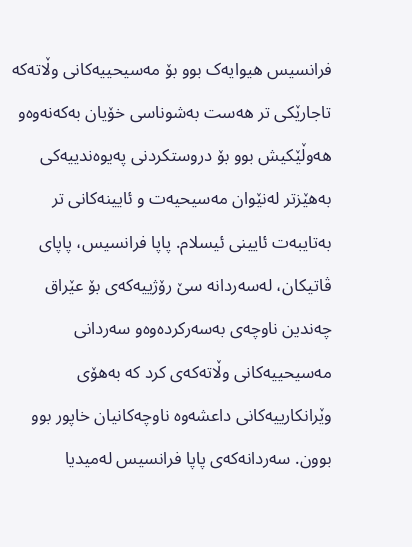فرانسیس هیوایه‌ک بوو بۆ مه‌سیحییه‌کانى وڵاته‌که‌ تاجارێکى تر هه‌ست به‌شوناسى خۆیان به‌که‌نه‌وه‌و هه‌وڵێکیش بوو بۆ دروستکردنى په‌یوه‌ندییه‌کى به‌هێزتر له‌نێوان مه‌سیحیه‌ت و ئایینه‌کانى تر به‌تایبه‌ت ئایینى ئیسلام. پاپا فرانسیس، پاپاى ڤاتیکان، له‌سه‌ردانه‌ سێ رۆژییه‌که‌ى بۆ عێراق چه‌ندین ناوچه‌ى به‌سه‌رکرده‌وه‌و سه‌ردانى مه‌سیحییه‌کانى وڵاته‌که‌ى کرد که‌ به‌هۆى وێرانکارییه‌کانى داعشه‌وه‌ ناوچه‌کانیان خاپور بوو بوون. سه‌ردانه‌که‌ى پاپا فرانسیس له‌میدیا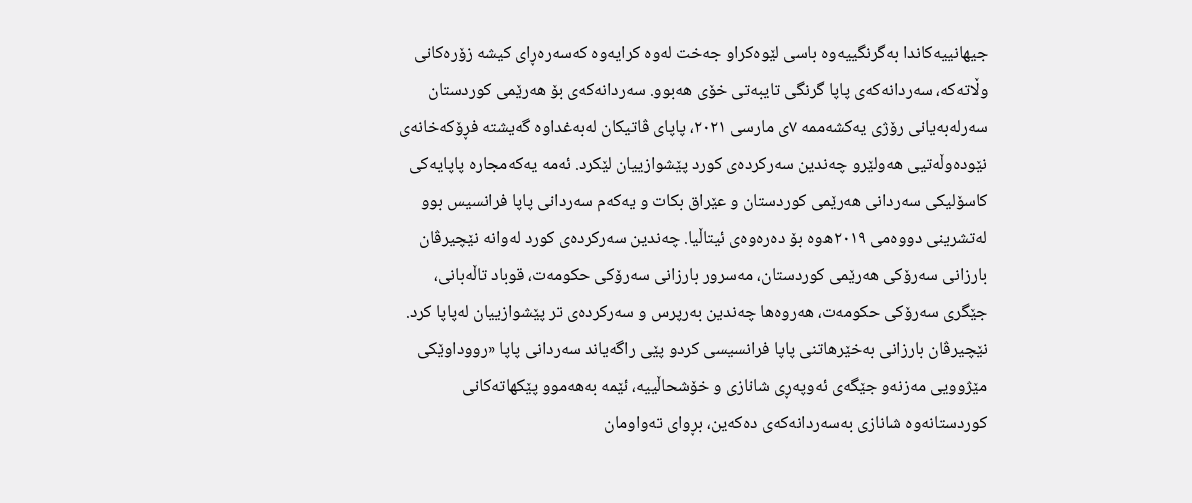جیهانییه‌کاندا به‌گرنگییه‌وه‌ باسى لێوه‌کراو جه‌خت له‌وه‌ کرایه‌وه‌ که‌سه‌ره‌ڕاى کیشه‌ زۆره‌کانى وڵاته‌که‌، سه‌ردانه‌که‌ى پاپا گرنگى تایبه‌تى خۆى هه‌بوو. سه‌ردانه‌که‌ی بۆ هه‌رێمى کوردستان سه‌رله‌به‌یانی رۆژی یه‌کشه‌ممه‌ ٧ی مارسی ٢٠٢١، پاپای ڤاتیکان له‌به‌غداوه‌ گه‌یشته‌ فڕۆکه‌خانه‌ی نێوده‌وڵه‌تیی هه‌ولێرو چه‌ندین سه‌رکرده‌ى کورد پێشوازییان لێکرد. ئه‌مه‌ یه‌که‌مجاره‌ پاپایه‌کى کاسۆلیکی سه‌ردانی هه‌رێمى کوردستان و عێراق بکات و یه‌که‌م سه‌ردانی پاپا فرانسیس بوو له‌تشرینی دووه‌مى ٢٠١٩ه‌وه‌ بۆ ده‌ره‌وه‌ی ئیتاڵیا. چه‌ندین سه‌رکرده‌ى کورد له‌وانه‌ نێچیرڤان بارزانی سه‌رۆکی هه‌رێمی کوردستان، مه‌سرور بارزانی سه‌رۆکی حکومه‌ت، قوباد تاڵه‌بانی، جێگرى سه‌رۆکى حکومه‌ت، هه‌روه‌ها چه‌ندین به‌رپرس و سه‌رکرده‌ی تر پێشوازییان له‌پاپا کرد. نێچیرڤان بارزانى به‌خێرهاتنى پاپا فرانسیسى کردو پێى راگه‌یاند سه‌ردانى پاپا «رووداوێکی مێژوویی مه‌زنه‌و جێگه‌ی ئه‌وپه‌ڕی شانازی و خۆشحاڵییه‌، ئێمه‌ به‌هه‌موو پێکهاته‌کانی کوردستانه‌وه‌ شانازی به‌سه‌ردانه‌که‌ی ده‌که‌ین، بڕوای ته‌واومان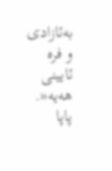به‌ئازادی و فره‌ ئایینی هه‌یه‌«. پاپا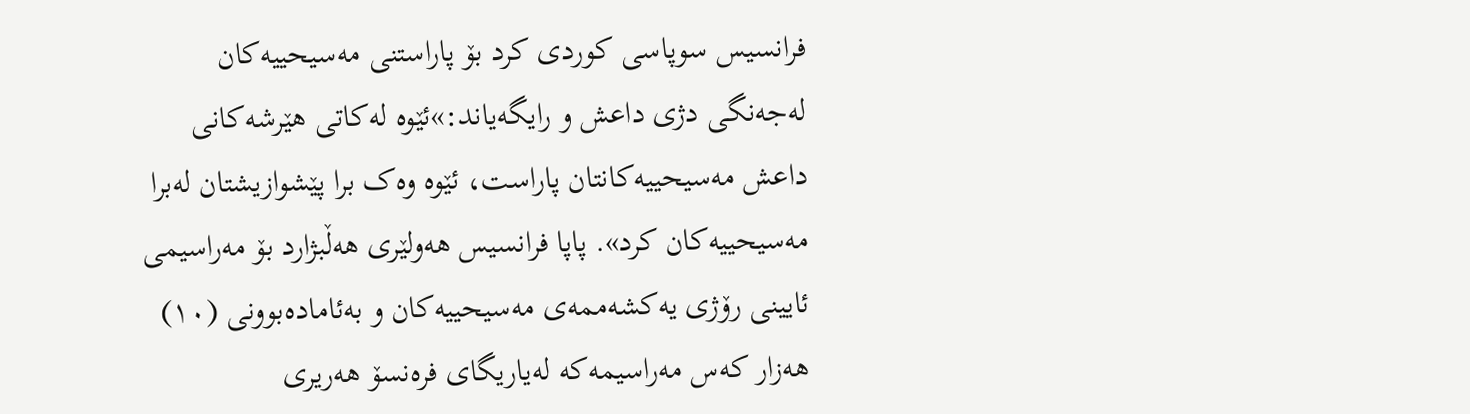فرانسیس سوپاسی کوردی کرد بۆ پاراستنی مه‌سیحییه‌کان له‌جه‌نگی دژی داعش و رایگه‌یاند:»ئێوه‌ له‌کاتی هێرشه‌کانی داعش مه‌سیحییه‌کانتان پاراست، ئێوه‌ وه‌ک برا پێشوازیشتان له‌برا مه‌سیحییه‌کان کرد». پاپا فرانسیس هه‌ولێرى هه‌ڵبژارد بۆ مه‌راسیمی ئایینی رۆژی یه‌کشه‌ممه‌ی مه‌سیحییه‌کان و به‌ئاماده‌بوونى (١٠) هه‌زار که‌س مه‌راسیمه‌که‌ له‌یاریگاى فره‌نسۆ هه‌ریرى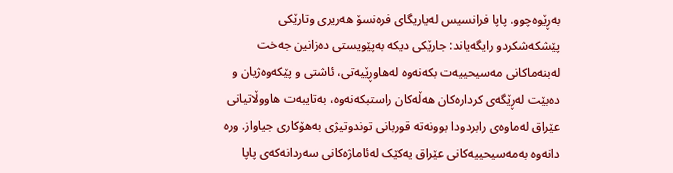به‌ڕێوه‌چوو. پاپا فرانسیس له‌یاریگاى فره‌نسۆ هه‌ریرى وتارێکى پێشکه‌شکردو رایگه‌یاند: جارێکی دیکه‌ به‌پێویستی ده‌زانین جه‌خت له‌بنه‌ماکانی مه‌سیحییه‌ت بکه‌نه‌وه‌ له‌هاوڕێیه‌تی، ئاشتی و پێکه‌وه‌ژیان و ده‌بێت له‌ڕێگه‌ی کرداره‌کان هه‌ڵه‌کان راستبکه‌نه‌وه‌، به‌تایبه‌ت هاووڵاتیانی عێراق له‌ماوه‌ی رابردودا بوونه‌ته‌ قوربانی توندوتیژی به‌هۆکاری جیاواز. وره‌ دانه‌وه‌ به‌مه‌سیحییه‌کانى عێراق یه‌کێک له‌ئاماژه‌کانى سه‌ردانه‌که‌ى پاپا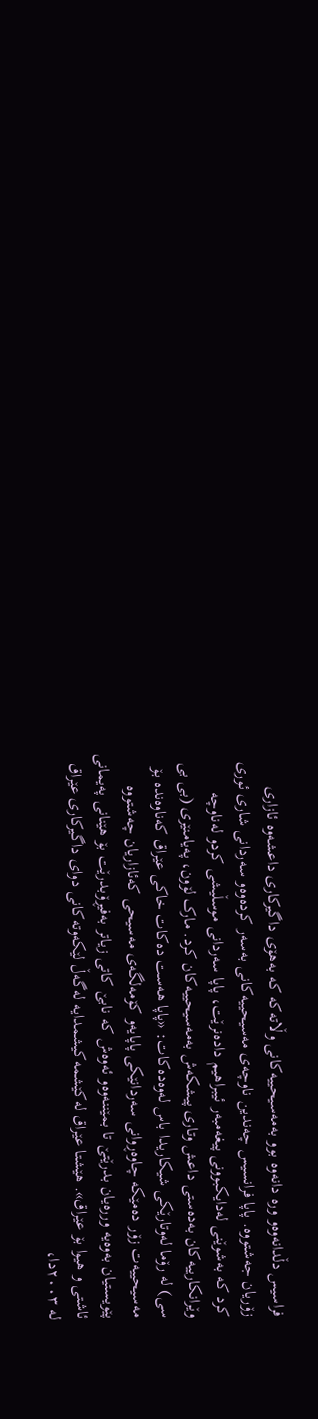فراسیس دڵدانه‌وه‌و وره‌ دانه‌وه‌ بوو به‌مه‌سیحییه‌کانى وڵاته‌که‌ که‌ به‌هۆى داگیرکارى داعشه‌وه‌ ئازارى زۆریان جه‌شتووه‌. پاپا فرانسیس چه‌ندین ناوچه‌ى مه‌سیحییه‌کانى به‌سه‌ر کرده‌وه‌و سه‌ردانى شارى ئورى کرد که‌ به‌شوێنى له‌دایکبوونى پیغه‌مبه‌ر ئیبراهیم داده‌نرێت، پاپا سه‌ردانى موسڵیشى کردو له‌ناوچه‌ وێرانکارییه‌کان به‌ده‌ستى داعش وتارى پیشکه‌ش به‌مه‌سیحییه‌کان کرد. مارک لۆون، په‌یامنێرى (بى بى سى) له‌ رۆما له‌وتارێکى شیکاریدا باس له‌وه‌ده‌کات: «پاپا هه‌ست ده‌کات خاکى عێراق که‌ناوه‌نده‌ بۆ مه‌سیحییه‌ت زۆر ده‌مێکه‌ چاوه‌ڕوانى سه‌ردانێکى پاپایه‌و کۆمه‌لگه‌ى مه‌سیحى که‌ئازاریان چه‌شتووه‌ پێویستیان به‌وه‌یه‌ ورره‌یان بدرێتێ تا بمێننه‌وه‌و ئه‌وه‌ش که‌ نابێ کاتى زیاتر به‌فیڕۆبدرێت بۆ هێنانى په‌یمانى ئاشتى و هیوا بۆ عێراق». هێشتا عێراق له‌کێشمه‌کیشمدایه‌ له‌گه‌ڵ لێکه‌وته‌کانى دواى داگیرکارى عێراق له‌ ٢٠٠٣دا،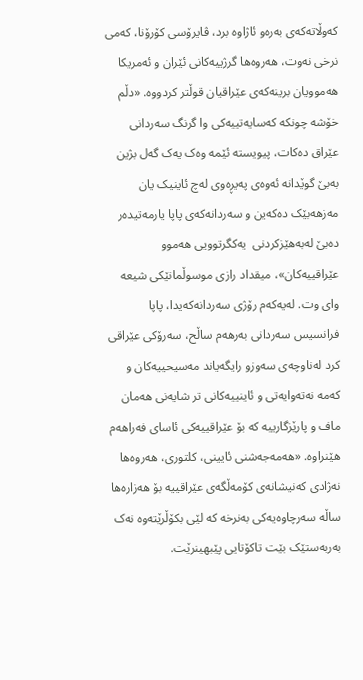که‌وڵاته‌که‌ى به‌ره‌و ئاژاوه‌ برد، ڤایرۆسى کۆرۆنا، که‌مى نرخى نه‌وت، هه‌روه‌ها گرژییه‌کانى ئێران و ئه‌مریکا هه‌موویان برینه‌که‌ى عێراقیان قوڵتر کردووه‌. «دڵم خۆشه‌ چونکه‌ که‌سایه‌تییه‌کى وا گرنگ سه‌ردانى عێراق ده‌کات، پیویسته‌ ئێمه‌ وه‌ک یه‌ک گه‌ل بژین به‌بێ گوێدانه‌ ئه‌وه‌ى په‌یڕه‌وى له‌چ ئاینیک یان مه‌زهه‌بێک ده‌که‌ین و سه‌ردانه‌که‌ى پاپا یارمه‌تیده‌ر ده‌بێ له‌به‌هێزکردنى  یه‌کگرتوویى هه‌موو عێراقییه‌کان»، میقداد رازى موسوڵمانێکى شیعه‌ واى وت. له‌یه‌که‌م رۆژى سه‌ردانه‌که‌یدا، پاپا فرانسیس سه‌ردانى به‌رهه‌م ساڵح، سه‌رۆکى عێراقى کرد له‌ناوچه‌ى سه‌وزو رایگه‌یاند مه‌سیحییه‌کان و که‌مه‌ نه‌تەوایه‌تى و ئاینییه‌کانى تر شایه‌نى هه‌مان ماف و پارێزگارییە که‌ بۆ عێراقییه‌کى ئاساى فه‌راهه‌م هێنراوه‌. «هه‌مه‌جه‌شنى ئایینی، کلتوری، هه‌روه‌ها نه‌ژادى که‌نیشانه‌ى کۆمه‌ڵگه‌ى عێراقییه‌ بۆ هه‌زاره‌ها ساڵه‌ سه‌رچاوه‌یه‌کى به‌نرخه‌ که‌ لێى بکۆڵرێته‌وه‌ نه‌ک به‌ربه‌ستێک بێت تاکۆتایى پێبهینرێت.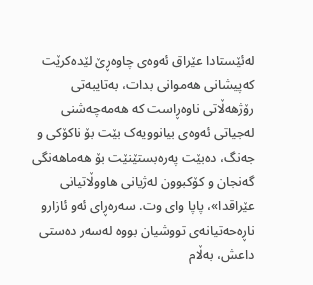له‌ئێستادا عێراق ئه‌وه‌ى چاوه‌ڕێ لێده‌کرێت که‌پیشانى هه‌موانى بدات، به‌تایبه‌تى رۆژهه‌ڵاتى ناوه‌ڕاست که‌ هه‌مه‌چه‌شنى له‌جیاتى ئه‌وه‌ى بیانوویه‌ک بێت بۆ ناکۆکى و جه‌نگ، ده‌بێت په‌ره‌بستێنێت بۆ هه‌ماهه‌نگى گەنجان و کۆکبوون له‌ژیانى هاووڵاتیانى عێراقدا»، پاپا واى وت. سه‌ره‌ڕاى ئه‌و ئازارو ناڕه‌حه‌تیانه‌ى تووشیان بووه‌ له‌سه‌ر ده‌ستى داعش، به‌ڵام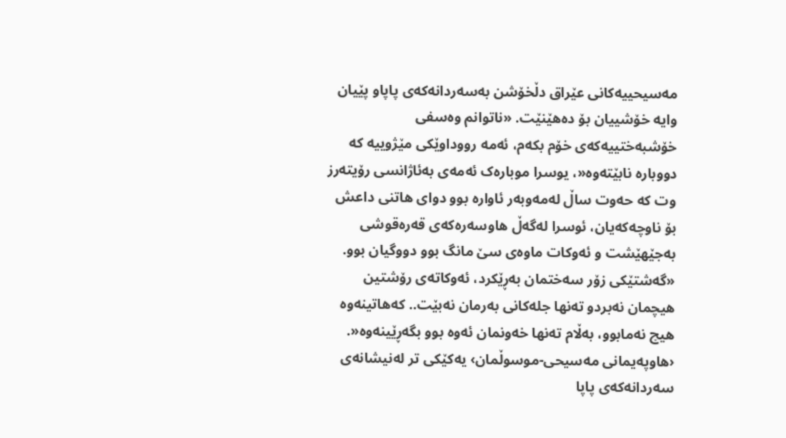مه‌سیحییه‌کانى عێراق دڵخۆشن به‌سه‌ردانه‌که‌ى پاپاو پێیان وایه‌ خۆشییان بۆ ده‌هێنێت. «ناتوانم وه‌سفى خۆشبه‌ختییه‌که‌ى خۆم بکه‌م، ئه‌مه‌ رووداوێکى مێژوییه‌ که‌ دووباره‌ نابێته‌وه‌«، یوسرا موباره‌ک ئه‌مه‌ی به‌ئاژانسى رۆیته‌رز وت که‌ حه‌وت ساڵ له‌مەوبه‌ر ئاواره‌ بوو دواى هاتنى داعش بۆ ناوچه‌که‌یان، ئوسرا له‌گه‌ڵ هاوسه‌ره‌که‌ى قه‌ره‌قوشى به‌جێهێشت و ئه‌وکات ماوه‌ى سێ مانگ بوو دووگیان بوو. «گه‌شتێکى زۆر سه‌ختمان به‌ڕێکرد، ئه‌وکاته‌ى رۆشتین هیچمان نه‌بردو ته‌نها جله‌کانى به‌رمان نه‌بێت.. که‌هاتینه‌وه‌ هیچ نه‌مابوو، به‌ڵام ته‌نها خه‌ونمان ئه‌وه‌ بوو بگه‌ڕێینه‌وه‌«. ‹هاوپه‌یمانى مه‌سیحی-موسوڵمان› یه‌کێکى تر له‌نیشانه‌ى سه‌ردانه‌که‌ى پاپا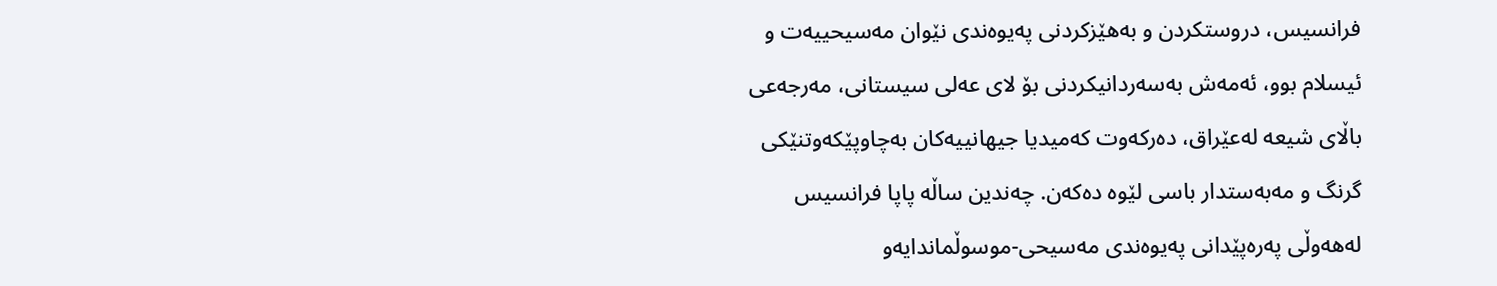فرانسیس، دروستکردن و به‌هێزکردنى په‌یوه‌ندى نێوان مه‌سیحییه‌ت و ئیسلام بوو، ئه‌مه‌ش به‌سه‌ردانیکردنى بۆ لاى عه‌لى سیستانی، مه‌رجه‌عى باڵاى شیعه‌ له‌عێراق، ده‌رکه‌وت که‌میدیا جیهانییه‌کان به‌چاوپێکه‌وتنێکى گرنگ و مه‌به‌ستدار باسى لێوه‌ ده‌که‌ن. چه‌ندین ساڵه‌ پاپا فرانسیس له‌هه‌وڵى په‌ره‌پێدانى په‌یوه‌ندى مه‌سیحی-موسوڵماندایه‌و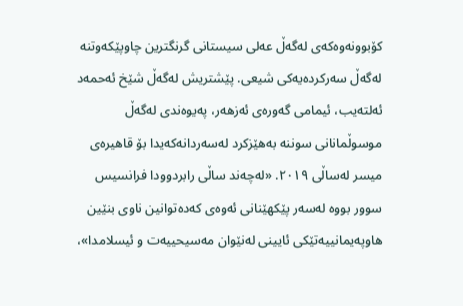کۆبوونه‌وه‌که‌ى له‌گه‌ڵ عه‌لى سیستانى گرنگترین چاوپێکه‌وتنه‌ له‌گه‌ڵ سه‌رکرده‌یه‌کى شیعی. پێشتریش له‌گه‌ڵ شێخ ئه‌حمه‌د ئه‌لته‌یب، ئیمامى گه‌وره‌ى ئه‌زهه‌ر، په‌یوه‌ندى له‌گه‌ڵ موسوڵمانانى سوننه‌ به‌هێزکرد له‌سه‌ردانه‌که‌یدا بۆ قاهیره‌ى میسر له‌ساڵى ٢٠١٩. «له‌چه‌ند ساڵى رابردوودا فرانسیس سوور بووه‌ له‌سه‌ر پێکهێنانى ئه‌وه‌ى که‌ده‌توانین ناوى بنێین هاوپه‌یمانییه‌تێکى ئایینى له‌نێوان مه‌سیحییه‌ت و ئیسلامدا»،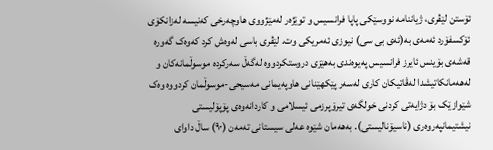ئۆستن لێڤری، ژیاننامه‌ نووسێکى پاپا فرانسیس و توێژه‌ر له‌مێژووى هاوچه‌رخى که‌نیسه‌ له‌زانکۆى ئۆکسفۆرد ئه‌مه‌ى به‌(ئه‌ى بى سى) نیوزى ئه‌مریکى وت. لێڤری باسى له‌وه‌ش کرد که‌وه‌ک گه‌وره‌ قه‌شه‌ى بۆینس ئایرز فرانسیس په‌یوه‌ندى به‌هێزى دروستکردووه‌ له‌گه‌ڵ سه‌رکرده‌ موسوڵمانه‌کان و له‌هه‌مانکاتیشدا له‌ڤاتیکان کارى له‌سه‌ر پێکهێنانى هاوپه‌یمانى مه‌سیحی-موسوڵمان کردووه‌ وه‌ک شێوازێک بۆ دژایه‌تى کردنى خولگه‌ى تیرۆپرزمى ئیسلامى و کاردانه‌وه‌ى پۆپۆلیستى نیشتیمانپه‌روه‌رى (ناسیۆنالیستی). به‌هه‌مان شێوه‌ عه‌لى سیستانى ته‌مه‌ن (٩٠) ساڵ داواى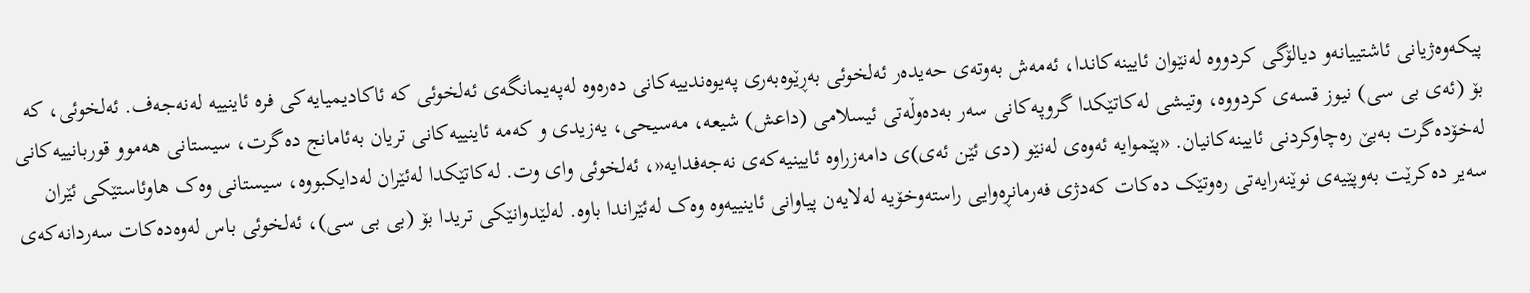پیکه‌وه‌ژیانى ئاشتییانه‌و دیالۆگى کردووه‌ له‌نێوان ئایینه‌کاندا، ئه‌مه‌ش به‌وته‌ى حه‌یده‌ر ئه‌لخوئى به‌ڕێوەبه‌رى په‌یوه‌ندییه‌کانى ده‌ره‌وه‌ له‌په‌یمانگه‌ى ئه‌لخوئى که‌ ئاکادیمیایه‌کى فره‌ ئاینییه‌ له‌نه‌جه‌ف. ئه‌لخوئی، که‌ بۆ (ئه‌ى بى سى) نیوز قسه‌ى کردووه‌، وتیشى له‌کاتێکدا گروپه‌کانى سه‌ر به‌ده‌وڵه‌تى ئیسلامى (داعش) شیعه‌، مه‌سیحی، یه‌زیدی و که‌مه‌ ئاینییه‌کانى تریان به‌ئامانج ده‌گرت، سیستانى هه‌موو قوربانییه‌کانى له‌خۆده‌گرت به‌بێ ره‌چاوکردنى ئایینه‌کانیان. «پێموایه‌ ئه‌وه‌ى له‌نێو (دی ئێن ئه‌ی)ى دامەزراوه‌ ئایینیه‌که‌ى نه‌جه‌فدایه‌«، ئه‌لخوئى واى وت. له‌کاتێکدا له‌ئێران لەدایکبووه‌، سیستانى وه‌ک هاوئاستێکى ئێران سه‌یر ده‌کرێت به‌وپێیه‌ى نوێنه‌رایه‌تى ره‌وتێک ده‌کات که‌دژى فه‌رمانڕه‌وایى راسته‌وخۆیه‌ له‌لایه‌ن پیاوانى ئاینییه‌وه‌ وه‌ک له‌ئێراندا باوه‌. له‌لێدوانێکى تریدا بۆ (بى بى سى)، ئه‌لخوئى باس له‌وه‌ده‌کات سه‌ردانه‌که‌ى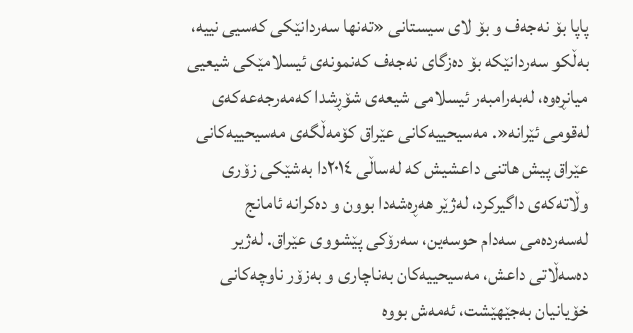پاپا بۆ نه‌جه‌ف و بۆ لاى سیستانى «ته‌نها سه‌ردانێکی که‌سیی نییه‌، به‌ڵکو سه‌ردانێکه‌ بۆ ده‌زگای نه‌جه‌ف که‌نمونه‌ی ئیسلامێکی شیعیی میانڕه‌وه‌، له‌به‌رامبه‌ر ئیسلامی شیعه‌ی شۆڕشدا که‌مه‌رجه‌عه‌که‌ی له‌قومی ئێرانه‌«. مه‌سیحییه‌کانى عێراق کۆمه‌ڵگه‌ى مه‌سیحییه‌کانى عێراق پیش هاتنى داعشیش که‌ له‌ساڵى ٢٠١٤دا به‌شێکى زۆرى وڵاته‌که‌ى داگیرکرد، له‌ژێر هه‌ڕه‌شه‌دا بوون و ده‌کرانه‌ ئامانج له‌سه‌رده‌مى سه‌دام حوسه‌ین، سه‌رۆکى پێشووى عێراق. له‌ژیر ده‌سه‌ڵاتى داعش، مه‌سیحییه‌کان به‌ناچارى و به‌زۆر ناوچه‌کانى خۆیانیان به‌جێهێشت، ئه‌مه‌ش بووه‌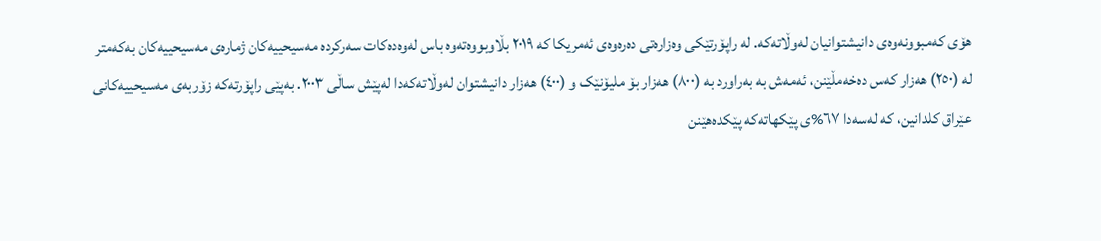هۆى که‌مبوونه‌وه‌ى دانیشتوانیان له‌وڵاته‌که‌. له‌ راپۆرتێکى وه‌زاره‌تى ده‌ره‌وه‌ى ئه‌مریکا که‌ ٢٠١٩ بڵاوبووه‌ته‌وه‌ باس له‌وه‌ده‌کات سه‌رکرده‌ مه‌سیحییه‌کان ژماره‌ى مه‌سیحییه‌کان به‌که‌متر له‌ (٢٥٠) هه‌زار که‌س ده‌خه‌مڵێنن، ئه‌مه‌ش به‌ به‌راورد به‌ (٨٠٠) هه‌زار بۆ ملیۆنێک و (٤٠٠) هه‌زار دانیشتوان له‌وڵاته‌که‌دا له‌پێش ساڵى ٢٠٠٣. به‌پێى راپۆرته‌که‌ زۆربه‌ى مه‌سیحییه‌کانى عێراق کلدانین، که‌ له‌سه‌دا ٦٧%ی پێکهاته‌که‌ پێکده‌هێنن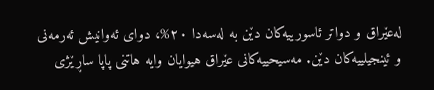له‌عێراق و دواتر ئاسورییه‌کان دێن به‌ له‌سه‌دا ٢٠%، دواى ئه‌وانیش ئه‌رمەنى و ئینجیلییه‌کان دێن. مه‌سیحییه‌کانى عێراق هیوایان وایه‌ هاتنى پاپا ساڕێژى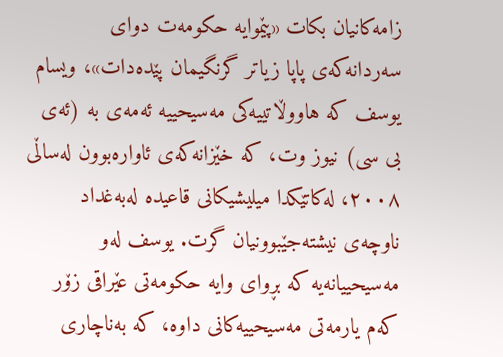زامه‌کانیان بکات «پێموایه‌ حکومه‌ت دواى سه‌ردانه‌که‌ى پاپا زیاتر گرنگیمان پێده‌دات»، ویسام یوسف که‌ هاووڵاتییه‌کى مه‌سیحییه‌ ئه‌مه‌ى به‌ (ئه‌ى بى سى) نیوز وت، که‌ خێزانه‌که‌ى ئاواره‌بوون له‌ساڵى ٢٠٠٨، له‌کاتێکدا میلیشیکانى قاعیده‌ له‌به‌غداد ناوچه‌ى نیشته‌جێبوونیان گرت. یوسف له‌و مه‌سیحییانه‌یه‌ که‌ بڕواى وایه‌ حکومه‌تى عێراقى زۆر که‌م یارمه‌تى مه‌سیحییه‌کانى داوه‌، که‌ به‌ناچارى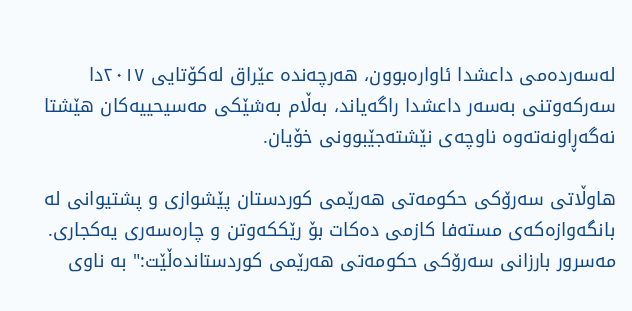له‌سه‌رده‌مى داعشدا ئاواره‌بوون، هه‌رچه‌نده‌ عێراق له‌کۆتایى ٢٠١٧دا سه‌رکه‌وتنى به‌سه‌ر داعشدا راگه‌یاند، به‌ڵام به‌شێکى مه‌سیحییه‌کان هێشتا نه‌گه‌ڕاونەته‌وه‌ ناوچه‌ى نێشته‌جێبوونى خۆیان.

هاوڵاتى سه‌رۆکى حکومه‌تى هه‌رێمى کوردستان پێشوازى و پشتیوانى له‌ بانگه‌وازه‌که‌ى مسته‌فا کازمى ده‌کات بۆ رێککه‌وتن و چاره‌سه‌رى یه‌کجارى. مه‌سرور بارزانى سه‌رۆکى حکومه‌تى ھه‌رێمى کوردستانده‌ڵێت:" به‌ ناوى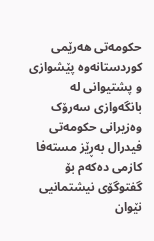حکومه‌تى هه‌رێمى کوردستانه‌وه‌ پێشوازى و پشتیوانى له‌‌ بانگه‌وازى سه‌رۆک وه‌زیرانى حکومه‌تى فیدرال به‌ڕێز مسته‌فا کازمى ده‌که‌م بۆ گفتوگۆى نیشتمانیى نێوان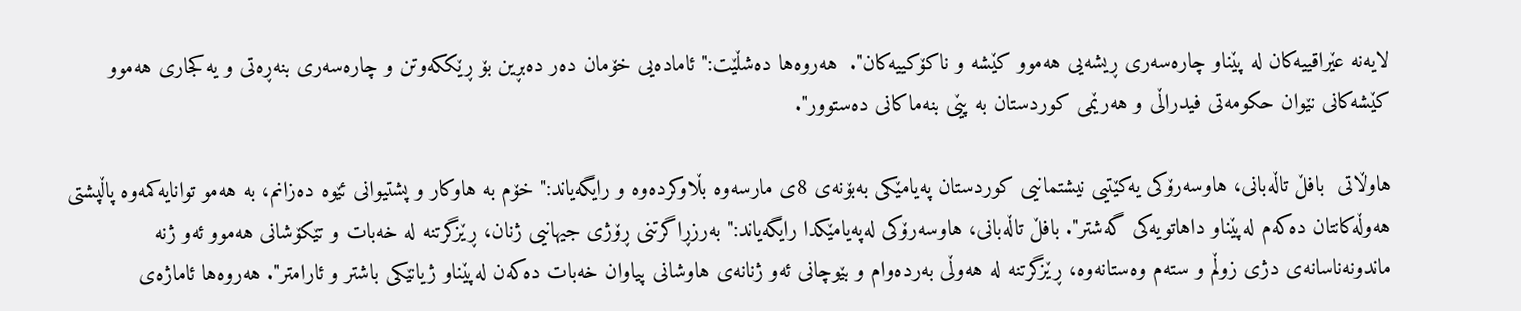لایه‌نه‌ عێراقییه‌کان له‌ پێناو چاره‌سه‌رى ڕیشه‌یى هه‌موو کێشه‌ و ناکۆکییه‌کان".  هه‌روه‌ها ده‌شڵێت:" ئاماده‌یى خۆمان ده‌ر ده‌بڕین بۆ ڕێککه‌وتن و چاره‌سه‌رى بنه‌ڕه‌تى و یه‌کجارى هه‌موو کێشه‌کانى نێوان حکومه‌‌تى فیدراڵى و هه‌رێمى کوردستان به‌ پێى بنه‌ماکانى ده‌ستوور".

هاوڵاتى  بافڵ تاڵه‌بانی، هاوسه‌رۆکى یه‌کێتیى نیشتمانیى کوردستان په‌یامێکى به‌بۆنه‌ى 8ى مارسه‌وه‌ بڵاوکرده‌وه‌ و رایگه‌یاند:" خۆم به‌ هاوکار و پشتیوانى ئێوه‌ ده‌زانم، به‌ هه‌مو توانایه‌کمه‌وه‌ پاڵپشتى هه‌وڵه‌کانتان ده‌که‌م له‌پێناو داهاتویه‌کى گه‌شتر". بافڵ تاڵه‌بانی، هاوسه‌رۆکى له‌په‌یامێکدا رایگه‌یاند:" به‌رزڕاگرتنى ڕۆژى جیهانیى ژنان، ڕێزگرتنه‌ له‌ خه‌بات و تێکۆشانى هه‌موو ئه‌و ژنه‌ ماندونه‌ناسانه‌ى دژى زوڵم و سته‌م وه‌ستانه‌وه‌، ڕێزگرتنه‌ له‌ هه‌وڵى به‌رده‌وام و بێوچانى ئه‌و ژنانه‌ى هاوشانى پیاوان خه‌بات ده‌که‌ن له‌پێناو ژیانێکى باشتر و ئارامتر". هه‌روه‌ها ئاماژه‌ى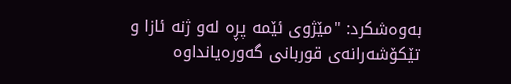به‌وه‌شکرد: "مێژوى ئێمه‌ پڕه‌ له‌و ژنه‌ ئازا و تێکۆشه‌رانه‌ى قوربانى گه‌وره‌یانداوه‌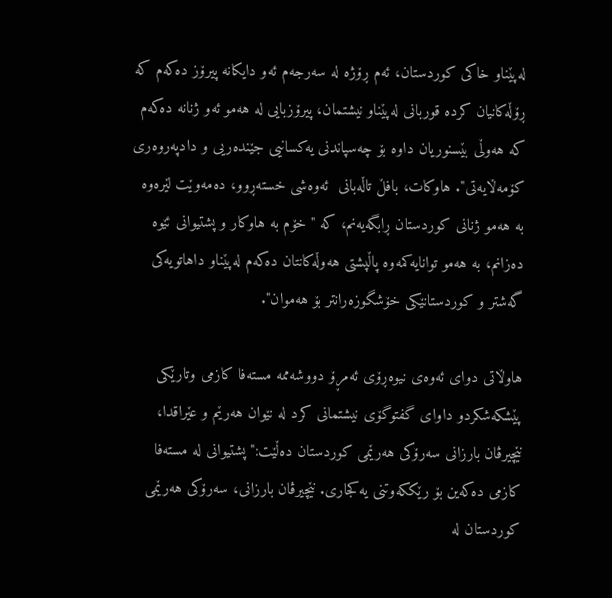له‌پێناو خاکى کوردستان، ئه‌م ڕۆژه‌ له‌ سه‌رجه‌م ئه‌و دایکانه‌ پیرۆز ده‌که‌م که‌ ڕۆڵه‌کانیان کرده‌ قوربانى له‌پێناو نیشتمان، پیرۆزبایى له‌ هه‌مو ئه‌و ژنانه‌ ده‌که‌م که‌ هه‌وڵى بێسنوریان داوه‌ بۆ چه‌سپاندنى یه‌کسانیى جێنده‌ریى و دادپه‌روه‌رى کۆمه‌ڵایه‌تی". هاوکات، بافڵ تاڵه‌بانى  ئه‌وه‌شى خسته‌ڕوو، ده‌مه‌وێت لێره‌وه‌ به‌ هه‌مو ژنانى کوردستان ڕابگه‌یه‌نم، که‌ "خۆم به‌ هاوکار و پشتیوانى ئێوه‌ ده‌زانم، به‌ هه‌مو توانایه‌کمه‌وه‌ پاڵپشتى هه‌وڵه‌کانتان ده‌که‌م له‌پێناو داهاتویه‌کى گه‌شتر و کوردستانێکى خۆشگوزه‌رانتر بۆ هه‌موان".

هاوڵاتى دواى ئه‌وه‌ى نیوه‌ڕۆى ئه‌مڕۆ دووشه‌ممه‌ مسته‌فا کازمى وتارێکى پێشکه‌شکردو داواى گفتوگۆى نیشتمانى کرد له‌ نێوان هه‌رێم و عێراقدا، نێچیرڤان بارزانى سه‌رۆکى هه‌رێمى کوردستان ده‌ڵێت:" پشتیوانى له‌ مسته‌فا کازمى ده‌که‌ین بۆ رێککه‌وتنى یه‌کجارى. نێچیرڤان بارزانی، سه‌رۆکى هه‌رێمى کوردستان له‌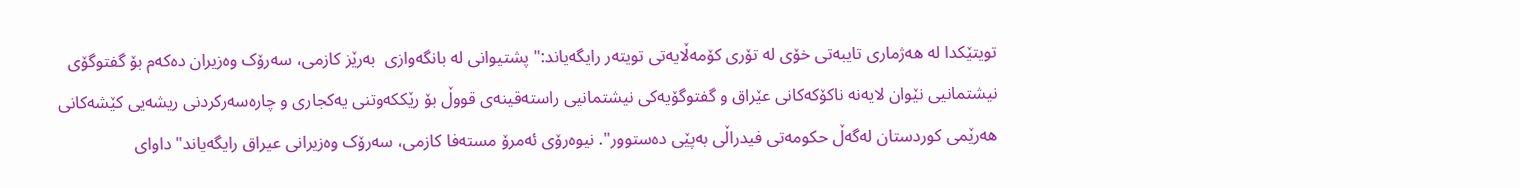تویتێکدا له‌ هه‌ژمارى تایبه‌تى خۆى له‌ تۆرى کۆمه‌ڵایه‌تى تویته‌ر رایگه‌یاند:" پشتیوانى له‌‌ بانگه‌وازى  به‌رێز کازمی، سه‌رۆک وه‌زیران ده‌که‌م بۆ گفتوگۆى نیشتمانیى نێوان لایه‌نه‌ ناکۆکه‌کانى عێراق و گفتوگۆیه‌کى نیشتمانیى راسته‌قینه‌ى قووڵ بۆ رێککه‌وتنى یه‌کجارى و چاره‌سه‌رکردنى ریشه‌یى کێشه‌کانى هه‌رێمى کوردستان له‌گه‌ڵ حکومه‌تى فیدراڵى به‌پێى ده‌ستوور". نیوه‌رۆى ئه‌مرۆ مسته‌فا کازمی، سه‌رۆک وه‌زیرانى عیراق رایگه‌یاند" داواى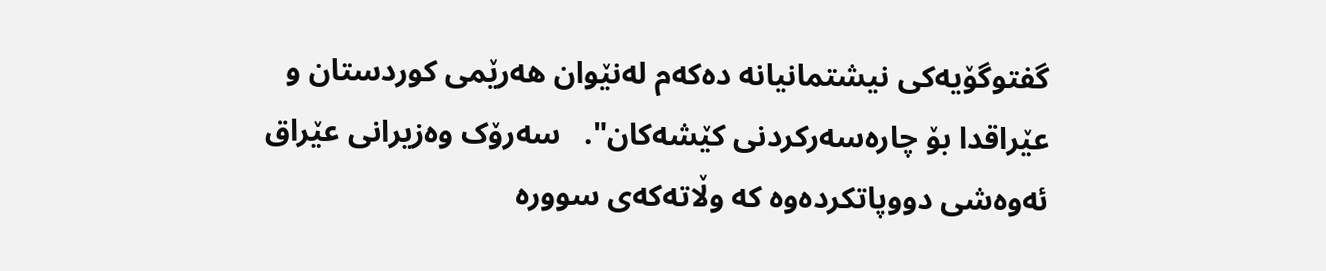گفتوگۆیه‌کى نیشتمانیانه‌ ده‌که‌م له‌نێوان هه‌رێمى کوردستان و عێراقدا بۆ چاره‌سه‌رکردنى کێشه‌کان".   سه‌رۆک وه‌زیرانى عێراق ئه‌وه‌شى دووپاتکرده‌وه‌ که‌ وڵاته‌که‌ى سووره‌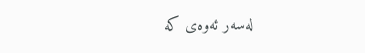له‌سه‌ر ئه‌وه‌ی که‌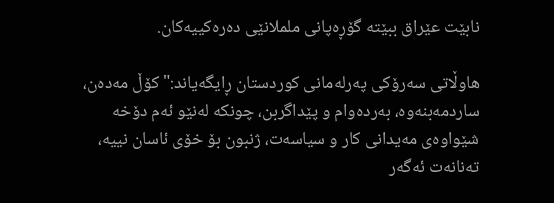نابێت عێراق ببێته‌ گۆڕه‌پانى ململانێى ده‌ره‌کییه‌کان.

هاوڵاتى سه‌رۆکى په‌رله‌مانى کوردستان ڕایگه‌یاند:" کۆڵ مه‌ده‌ن، ساردمه‌بنه‌وه‌، به‌رده‌وام و پێداگربن، چونکه‌ له‌نێو ئه‌م دۆخه‌ شێواوه‌ى مه‌یدانى کار و سیاسه‌ت، ژنبون بۆ خۆى ئاسان نییه‌، ته‌نانه‌ت ئه‌گه‌ر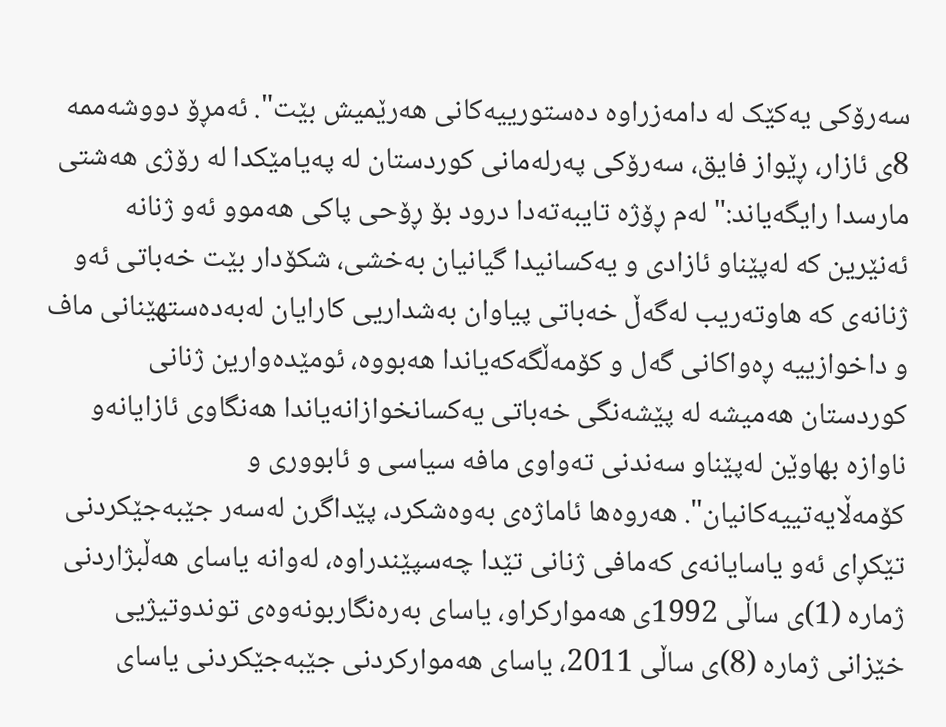سه‌رۆکى یه‌کێک له‌ دامه‌زراوه‌ ده‌ستورییه‌کانى هه‌رێمیش بێت". ئه‌مڕۆ دووشه‌ممه‌ 8ى ئازار، ڕێواز فایق، سه‌رۆکى په‌رله‌مانى کوردستان له‌ په‌یامێکدا له‌ رۆژى هه‌شتى مارسدا رایگه‌یاند:" له‌م ڕۆژه‌ تایبه‌ته‌دا درود بۆ ڕۆحى پاکى هه‌موو ئه‌و ژنانه‌ ئه‌نێرین که‌ له‌پێناو ئازادى و یه‌کسانیدا گیانیان به‌خشی، شکۆدار بێت خه‌باتى ئه‌و ژنانه‌ى که‌ هاوته‌ریب له‌گه‌ڵ خه‌باتى پیاوان به‌شداریى کارایان له‌به‌ده‌ستهێنانى ماف و داخوازییه‌ ڕه‌واکانى گه‌ل و کۆمه‌ڵگه‌که‌یاندا هه‌بووه‌، ئومێده‌وارین ژنانى کوردستان هه‌میشه‌ له‌ ‌پێشه‌نگى خه‌باتى یه‌کسانخوازانه‌یاندا هه‌نگاوى ئازایانه‌و ناوازه‌ بهاوێن له‌پێناو سه‌ندنى ته‌واوى مافه‌ سیاسى و ئابوورى و کۆمه‌ڵایه‌تییه‌کانیان". هه‌روه‌ها ئاماژه‌ى به‌وه‌شکرد، پێداگرن له‌سه‌ر جێبه‌جێکردنى تێکڕاى ئه‌و یاسایانه‌ى که‌مافى ژنانى تێدا چه‌سپێندراوه‌، له‌وانه‌ یاساى هه‌ڵبژاردنى ژماره‌ (1)ى ساڵى 1992ى هه‌موارکراو، یاساى به‌ره‌نگاربونه‌وه‌ى ‌توندوتیژیى خێزانى ژماره‌ (8)ى ساڵى 2011، یاساى هه‌موارکردنى جێبه‌جێکردنى یاساى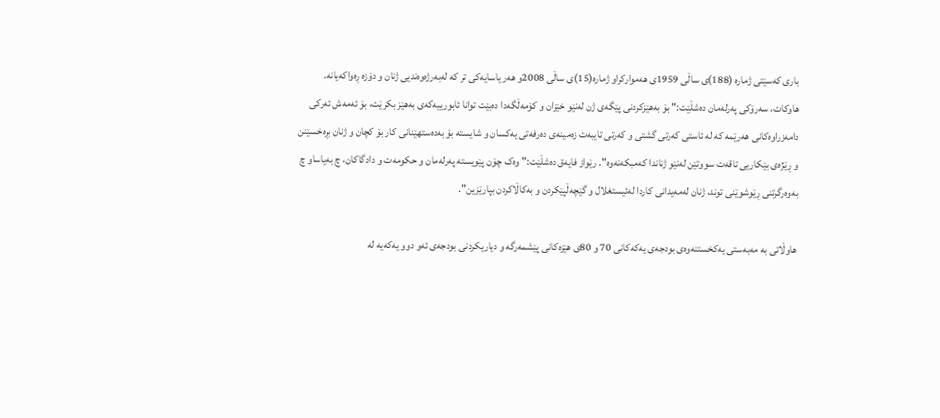بارى که‌سێتى ژماره‌ (188)ى ساڵى 1959ى هه‌موارکراو ژماره‌(15)ى ساڵى 2008و ھه‌ر یاسایه‌کى تر که‌ له‌به‌رژه‌وه‌ندیى ژنان و دۆزه‌ ڕه‌واکه‌یانه‌.  هاوکات، سه‌رۆکى په‌رله‌مان ده‌شڵێت:" بۆ به‌ھێزکردنى پێگه‌ى ژن له‌نێو خێزان و کۆمه‌ڵگه‌دا ده‌بێت توانا ئابورییه‌که‌ى به‌ھێز بکرێت، بۆ ئه‌مه‌ش ئه‌رکى دامه‌زراوه‌کانى هه‌رێمه‌ که‌ له‌ ئاستى که‌رتى گشتى و که‌رتى تایبه‌ت زه‌مینه‌ى ده‌رفه‌تى یه‌کسان و شایسته‌ بۆ به‌ده‌ستھێنانى کار بۆ کچان و ژنان بڕه‌خسێنن و ڕێژه‌ى بێکاریى تاقه‌ت سووتێن له‌نێو ژناندا که‌مبکه‌نه‌وه‌". رێواز فایه‌ق ده‌شڵێت:" وه‌ک چۆن پێویسته‌ په‌رله‌مان و حکومه‌ت و دادگاکان، چ به‌یاساو چ به‌وه‌رگرتنى ڕێوشوێنى توند، ژنان له‌مه‌یدانى کاردا له‌ئیستغلال و گێچه‌ڵپێکردن و به‌کاڵاکردن بپارێزین".

هاوڵاتى بە مەبەستی یەکخستنەوەی بودجەی یەکەکانی 70 و 80ی هێزەکانی پێشمەرگە و دیاریکردنی بودجەی ئەو دوو یەکەیە لە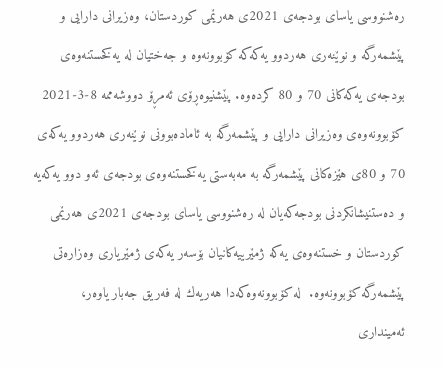رەشنووسی یاسای بودجەی 2021ی هەرێمی کوردستان، وەزیرانی دارایی و پێشمەرگە و نوێنەری هەردوو یەکەکە کۆبوونەوە و جەختیان لە یەکخستنەوەی بودجەی یەکەکانی 70 و 80 کردەوە. پێشنیوەڕۆی ئەمڕۆ دووشەممە 8-3-2021 کۆبوونەوەی وەزیرانی دارایی و پێشمەرگە بە ئامادەبوونی نوێنەری هەردوو یەکەی 70 و 80ی هێزەکانی پێشمەرگە بە مەبەستی یەکخستنەوەی بودجەی ئەو دوو یەکەیە و دەستنیشانکردنی بودجەکەیان لە رەشنووسی یاسای بودجەی 2021ی هەرێمی کوردستان و خستنەوەی یەکە ژمێرییەکانیان بۆسەر یەکەی ژمێریاری وەزارەتی پێشمەرگە کۆبوونەوە.  لە كۆبوونەوەكەدا هەریەك لە فەریق جەبار یاوەر، ئەمینداری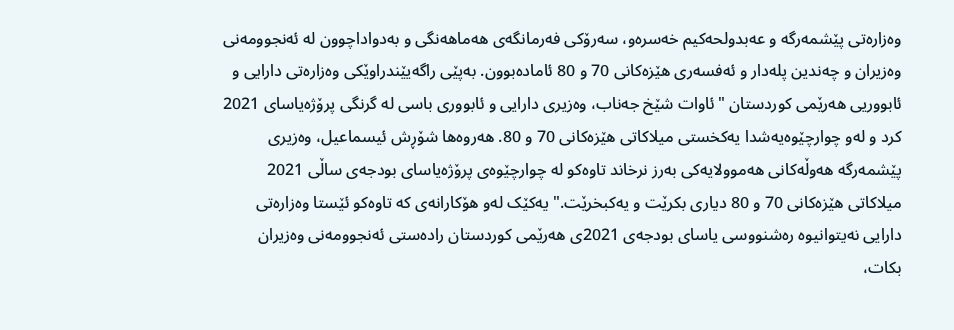وەزارەتی پێشمەرگە و عەبدولحەكیم خەسرەو، سەرۆكی فەرمانگەی هەماهەنگی و بەدواداچوون لە ئەنجوومەنی وەزیران و چەندین پلەدار و ئەفسەری هێزەكانی 70 و 80 ئامادەبوون. بەپێی راگەیێندراوێکی وەزارەتی دارایی و ئابووریی هەرێمی کوردستان "ئاوات شێخ جەناب، وەزیری دارایی و ئابووری باسی لە گرنگی پرۆژەیاسای 2021 كرد و لەو چوارچێوەیەشدا یەكخستی میلاكاتی هێزەكانی 70 و 80. هەروەها شۆڕش ئیسماعیل، وەزیری پێشمەرگە هەوڵەكانی هەموولایەكی بەرز نرخاند تاوەكو لە چوارچێوەی پرۆژەیاسای بودجەی ساڵی 2021 میلاكاتی هێزەكانی 70 و 80 دیاری بكرێت و یەكبخرێت." یەکێک لەو هۆکارانەی کە تاوەکو ئێستا وەزارەتی دارایی نەیتوانیوە رەشنووسی یاسای بودجەی 2021ی هەرێمی کوردستان رادەستی ئەنجوومەنی وەزیران بکات،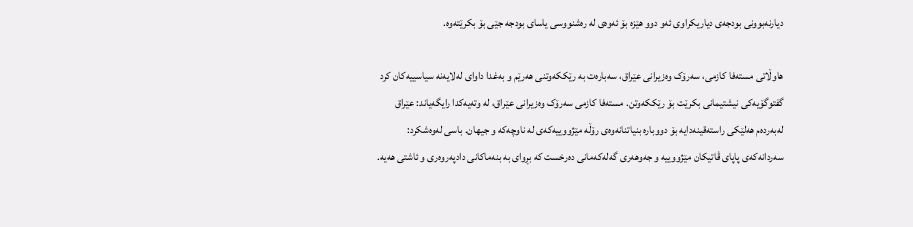دیارنەبوونی بودجەی دیاریکراوی ئەو دوو هێزە بۆ ئەوەی لە رەشنووسی یاسای بودجە جێی بۆ بکرێتەوە.

هاوڵاتى مسته‌فا کازمى، سه‌رۆک وه‌زیرانى عێراق، سه‌باره‌ت به‌ رێککه‌وتنى هه‌رێم و به‌غدا داواى له‌لایه‌نه‌ سیاسییه‌کان کرد گفتوگۆیه‌کى نیشتیمانى بکرێت بۆ رێککه‌وتن. مسته‌فا کازمى سه‌رۆک وه‌زیرانى عێراق، له‌ وته‌یه‌کدا رایگه‌یاند: عێراق له‌به‌رده‌م هه‌لێکى راسته‌قینه‌دایه‌ بۆ دووباره‌ بنیاتنانه‌وه‌ى رۆڵه‌ مێژووییه‌که‌ى له‌ ناوچه‌که‌ و جیهان. باسى له‌وه‌شکرد: سه‌ردانه‌که‌ى پاپاى ڤاتیکان مێژووییه‌ و جه‌وهه‌رى گه‌له‌که‌مانى ده‌رخست که‌ بڕواى به‌ بنه‌ماکانى دادپه‌روه‌رى و ئاشتى هه‌یه‌.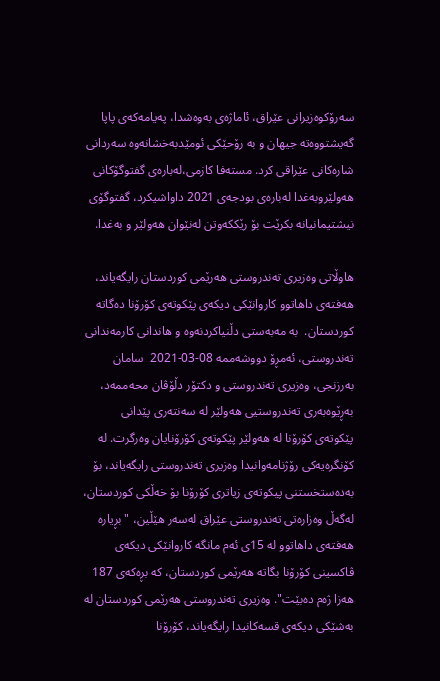سه‌رۆکوه‌زیرانى عێراق، ئاماژه‌ى به‌وه‌شدا، په‌یامه‌که‌ى پاپا گه‌یشتووه‌ته‌ جیهان و به‌ رۆحێکى ئومێدبه‌خشانه‌وه‌ سه‌ردانى شاره‌کانى عێراقى کرد. مسته‌فا کازمی،له‌باره‌ی گفتوگۆکانی هه‌ولێروبه‌غدا له‌باره‌ی بودجه‌ی 2021 داواشیکرد، گفتوگۆى نیشتیمانیانه‌ بکرێت بۆ رێککه‌وتن له‌نێوان هه‌ولێر و به‌غدا.

هاوڵاتى وەزیری تەندروستی هەرێمی کوردستان رایگەیاند، هەفتەی داهاتوو کاروانێکی دیکەی پێکوتەی کۆرۆنا دەگاتە کوردستان.  بە مەبەستی دڵنیاکردنەوە و هاندانی کارمەندانی تەندروستی، ئەمڕۆ دووشەممە 08-03-2021  سامان بەرزنجی، وەزیری تەندروستی و دکتۆر دڵۆڤان محەممەد، بەڕێوەبەری تەندروستیی هەولێر لە سەنتەری پێدانی پێکوتەی کۆرۆنا لە هەولێر پێکوتەی کۆرۆنایان وەرگرت. لە کۆنگرەیەکی رۆژنامەوانیدا وەزیری تەندروستی رایگەیاند، بۆ بەدەستخستنی پیکوتەی زیاتری کۆرۆنا بۆ خەڵکی کوردستان، لەگەڵ وەزارەتی تەندروستی عێراق لەسەر هێڵین، "بڕیارە هەفتەی داهاتوو لە 15ی ئەم مانگە کاروانێکی دیکەی ڤاکسینی کۆرۆنا بگاتە هەرێمی کوردستان، کە بڕەکەی 187 هەزا ژەم دەبێت". وەزیری تەندروستی هەرێمی کوردستان لە بەشێکی دیکەی قسەکانیدا رایگەیاند، کۆرۆنا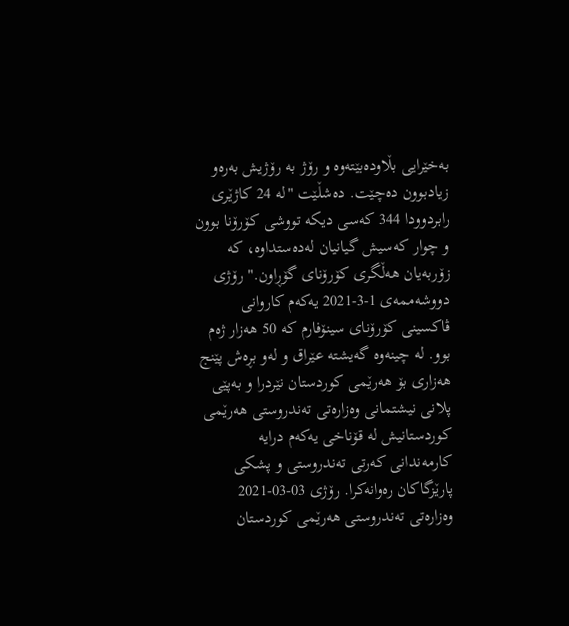بەخێرایی بڵاودەبێتەوە و رۆژ بە رۆژیش بەرەو زیادبوون دەچێت. دەشڵێت "لە 24 کاژێری رابردوودا 344 کەسی دیکە تووشی کۆرۆنا بوون و چوار کەسیش گیانیان لەدەستداوە، کە زۆربەیان هەڵگری کۆرۆنای گۆڕاون." رۆژی دووشەممەی 1-3-2021 یەکەم کاروانی ڤاکسینی کۆرۆنای سینۆفارم کە 50 هەزار ژەم بوو. لە چینەوە گەیشتە عێراق و لەو بڕەش پێنج هەزاری بۆ هەرێمی کوردستان نێردرا و بەپێی پلانی نیشتمانی وەزارەتی تەندروستی هەرێمی کوردستانیش لە قۆناخی یەکەم درایە کارمەندانی کەرتی تەندروستی و پشکی پارێزگاکان رەوانەکرا. رۆژی 03-03-2021 وەزارەتی تەندروستی هەرێمی کوردستان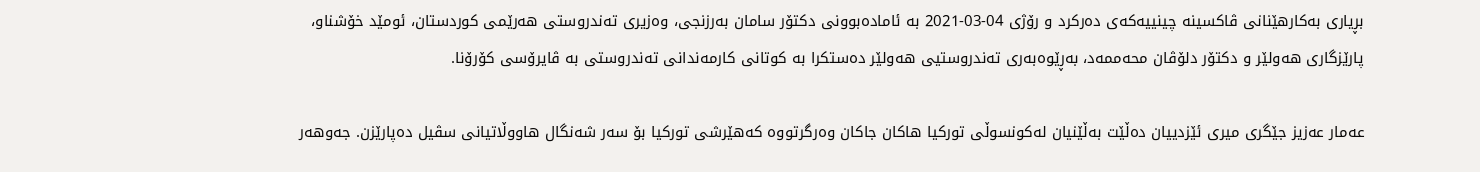بڕیاری بەکارهێنانی ڤاکسینە چینییەکەی دەرکرد و رۆژی 04-03-2021 بە ئامادەبوونی دکتۆر سامان بەرزنجی، وەزیری تەندروستی هەرێمی کوردستان، ئومێد خۆشناو، پارێزگاری هەولێر و دکتۆر دلۆڤان محەممەد، بەڕێوەبەری تەندروستیی هەولێر دەستکرا بە کوتانی کارمەندانی تەندروستی بە ڤایرۆسی کۆرۆنا.

عه‌مار عه‌زیز جێگرى میرى ئێزدییان ده‌ڵێت به‌ڵێنیان له‌کونسوڵى تورکیا هاکان جاکان وه‌رگرتووه‌ که‌هێرشى تورکیا بۆ سه‌ر شه‌نگال هاووڵاتیانى سڤیل ده‌پارێزن. جه‌وهه‌ر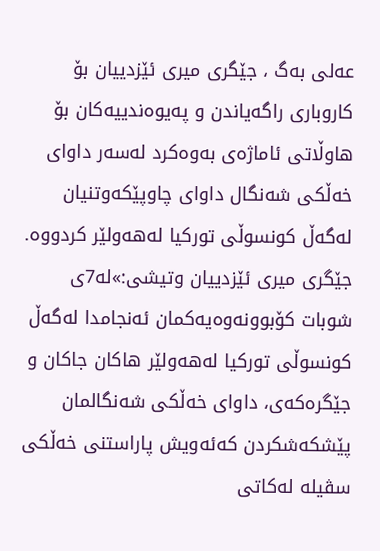عه‌لى به‌گ ، جێگرى میرى ئێزدییان بۆ کاروبارى راگه‌یاندن و په‌یوه‌ندییه‌کان بۆ ‌ هاوڵاتى ئاماژه‌ى به‌وه‌کرد له‌سه‌ر داواى خه‌ڵکى شەنگال داواى چاوپێکه‌وتنیان له‌گه‌ڵ کونسوڵى تورکیا له‌هه‌ولێر کردووه‌. جێگرى میرى ئێزدییان وتیشى:»له‌7ى شوبات کۆبوونه‌وه‌یه‌کمان ئه‌نجامدا له‌گه‌ڵ کونسوڵى تورکیا له‌هه‌ولێر هاکان جاکان و جێگره‌که‌ی، داواى خه‌ڵکى شه‌نگالمان پێشکه‌شکردن که‌ئه‌ویش پاراستنى خه‌ڵکى سڤیلە له‌کاتى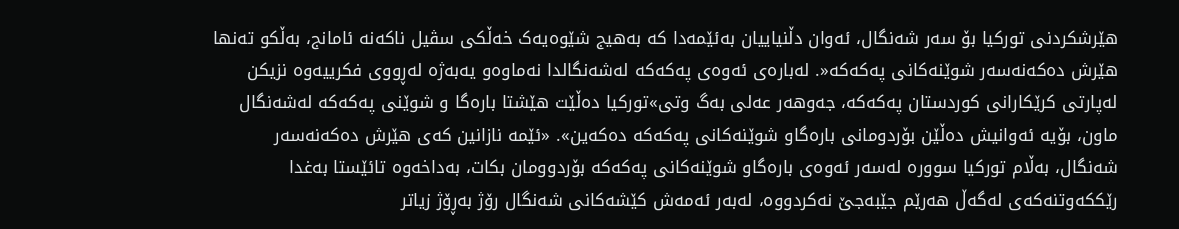هێرشکردنى تورکیا بۆ سه‌ر شه‌نگال، ئه‌وان دڵنیاییان به‌ئێمه‌دا که‌ به‌هیج شێوه‌یه‌ک خه‌ڵکى سڤیل ناکه‌نه‌ ئامانج، به‌ڵکو ته‌نها هێرش ده‌که‌نه‌سه‌ر شوێنه‌کانى په‌که‌که‌«. له‌باره‌ى ئه‌وه‌ى په‌که‌که‌ له‌شه‌نگالدا نه‌ماوه‌و یه‌به‌ژه‌ له‌ڕووى فکرییه‌وه‌ نزیکن له‌پارتى کرێکارانى کوردستان په‌که‌که‌، جه‌وهه‌ر عه‌لى به‌گ وتی»تورکیا ده‌ڵێت هێشتا باره‌گا و شوێنى په‌که‌که‌ له‌شه‌نگال ماون، بۆیه‌ ئه‌وانیش ده‌ڵێن بۆردومانى باره‌گاو شوێنه‌کانى په‌که‌که‌ ده‌که‌ین». «ئێمه‌ نازانین که‌ى هێرش ده‌که‌نه‌سه‌ر شه‌نگال، به‌ڵام تورکیا سووره‌ له‌سه‌ر ئه‌وه‌ى باره‌گاو شوێنه‌کانى په‌که‌که‌ بۆردوومان بکات، به‌داخه‌وه‌ تائێستا به‌غدا رێککه‌وتنه‌که‌ى له‌گه‌ڵ هه‌رێم جێبه‌جێ نه‌کردووه‌، له‌به‌ر ئه‌مه‌ش کێشه‌کانی شه‌نگال رۆژ به‌ڕۆژ زیاتر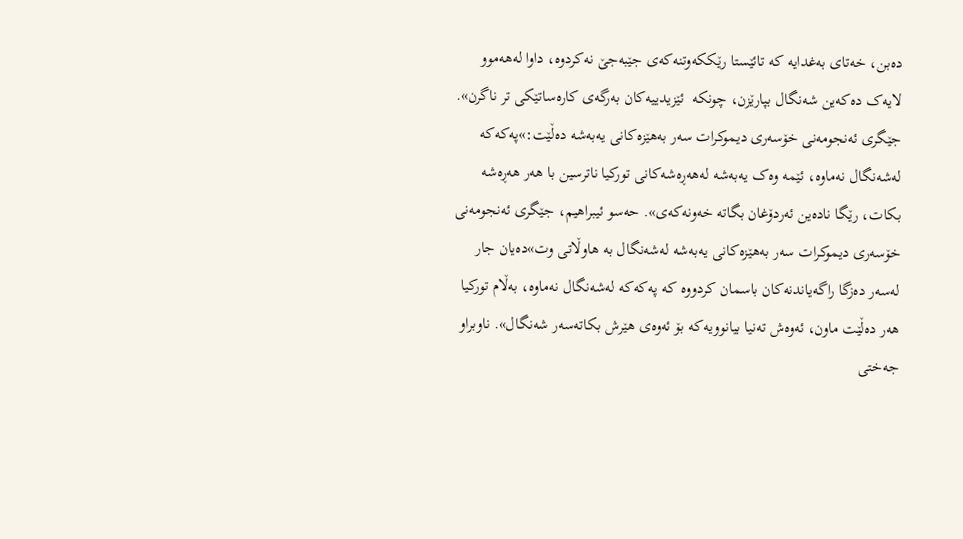ده‌بن، خه‌تاى به‌غدایه‌ که‌ تائێستا رێککه‌وتنه‌که‌ى جێبه‌جێ نه‌کردوه‌، داوا له‌هه‌موو لایه‌ک ده‌که‌ین شه‌نگال بپارێزن، چونکه‌  ئێزیدییه‌کان به‌رگه‌ى کاره‌ساتێکى تر ناگرن». جێگرى ئه‌نجومه‌نى خۆسه‌رى دیموکرات سه‌ر به‌هێزه‌کانى یه‌به‌شه‌ ده‌ڵێت:»په‌که‌که‌ له‌شه‌نگال نه‌ماوه‌، ئێمه‌ وه‌ک یه‌به‌شه‌ له‌هه‌ڕه‌شه‌کانى تورکیا ناترسین با هه‌ر هه‌ڕه‌شه‌ بکات، رێگا ناده‌ین ئه‌ردۆغان بگاته‌ خه‌ونه‌که‌ى». حه‌سو ئیبراهیم، جێگرى ئه‌نجومه‌نى خۆسه‌رى دیموکرات سه‌ر به‌هێزه‌کانى یه‌به‌شه‌ له‌شه‌نگال به‌‌ هاوڵاتى وت»ده‌یان جار له‌سه‌ر ده‌زگا راگه‌یاندنه‌کان باسمان کردووه‌ که‌ په‌که‌که‌ له‌شه‌نگال نه‌ماوه‌، به‌ڵام تورکیا هه‌ر ده‌ڵێت ماون، ئه‌وه‌ش ته‌نیا بیانوویه‌که‌ بۆ ئه‌وه‌ى هێرش بکاته‌سه‌ر شه‌نگال». ناوبراو جه‌ختى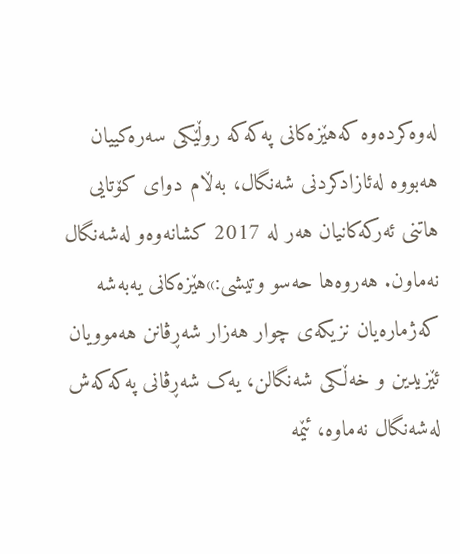له‌وه‌کرده‌وه‌ که‌هێزه‌کانى په‌که‌که‌ روڵێکى سه‌ره‌کییان هه‌بووه‌ له‌ئازادکردنى شه‌نگال، به‌ڵام دواى کۆتایى هاتنى ئه‌رکه‌کانیان هه‌ر له‌ 2017 کشانه‌وه‌و له‌شه‌نگال نه‌ماون. هه‌روه‌ها حه‌سو وتیشی:»هێزه‌کانى یه‌به‌شه‌ که‌ژماره‌یان نزیکه‌ى چوار هه‌زار شه‌ڕڤانن هه‌موویان ئێزیدین و خه‌ڵکى شه‌نگالن، یه‌ک شه‌ڕڤانى په‌که‌که‌ش له‌شه‌نگال نه‌ماوه‌، ئێمه‌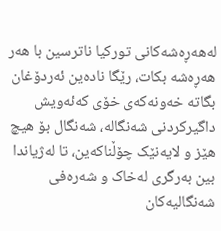له‌هه‌ڕه‌شه‌کانى تورکیا ناترسین با هه‌ر هه‌ڕه‌شه‌ بکات، رێگا ناده‌ین ئه‌ردۆغان بگاته‌ خه‌ونه‌که‌ى خۆى که‌ئه‌ویش داگیرکردنى شەنگاله‌، شه‌نگال بۆ هیچ هێز و لایه‌نێک چۆڵناکه‌ین، تا له‌ژیاندا بین به‌رگرى له‌خاک و شه‌ره‌فى شه‌نگالیه‌کان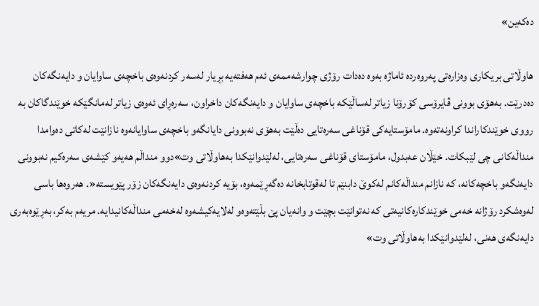ده‌که‌ین»

هاوڵاتى بریکارى وه‌زاره‌تى په‌روه‌رده‌ ئاماژه‌ به‌وه‌ ده‌دات رۆژى چوارشه‌ممه‌ى ئه‌م هه‌فته‌یه‌ بڕیار له‌سه‌ر کردنه‌وه‌ى باخچه‌ى ساوایان و دایەنگه‌کان ده‌درێت. به‌هۆى بوونى ڤایرۆسى کۆرۆنا زیاتر له‌ساڵێکه‌ باخچه‌ى ساوایان و دایەنگه‌کان داخراون، سه‌ره‌ڕاى ئه‌وه‌ى زیاتر له‌مانگێکه‌ خوێندگاکان به‌ رووى خوێندکاراندا کراونه‌ته‌وه‌. مامۆستایه‌کى قۆناغى سه‌ره‌تایى ده‌ڵێت به‌هۆى نه‌بوونى دایانگه‌و باخچه‌ى ساوایانه‌وه‌ نازانێت له‌کاتى ده‌وامدا منداڵه‌کانى چى لێبکات. خێڵان عه‌بدول، مامۆستاى قۆناغى سه‌ره‌تایى، له‌لێدوانێکدا به‌‌‌‌هاوڵاتى وت»دوو منداڵم هه‌یه‌و کێشه‌ى سه‌ره‌کیم نه‌بوونى دایه‌نگه‌و باخچه‌کانه‌، که‌ نازانم منداڵه‌کانم له‌کوێ دابنێم تا له‌قوتابخانه‌ ده‌گه‌ڕێمه‌وه‌، بۆیه‌ کردنه‌وه‌ى دایه‌نگه‌کان زۆر پێویسته‌«. هه‌روه‌ها باسى له‌وه‌شکرد رۆژانه‌ خه‌مى خوێندکاره‌کانیه‌تى که‌ نه‌توانێت بچێت و وانه‌یان پێ بڵێته‌وه‌و له‌لایه‌کیشه‌وه‌ له‌خه‌مى منداڵه‌کانیدایه‌. مریه‌م به‌کر، به‌ڕێوه‌به‌رى دایه‌نگه‌ى هه‌نى، له‌لێدوانێکدا به‌‌‌‌هاوڵاتى وت»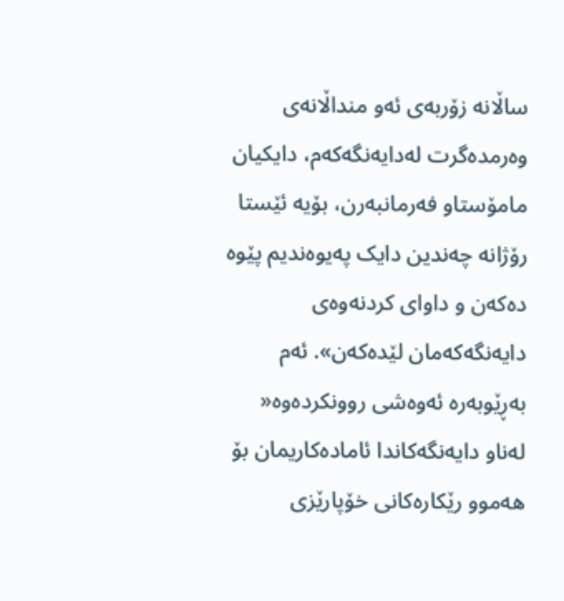ساڵانه‌ زۆربه‌ى ئه‌و منداڵانه‌ى وه‌رمده‌گرت له‌دایه‌نگه‌که‌م، دایکیان مامۆستاو فه‌رمانبه‌رن، بۆیه‌ ئێستا رۆژانه‌ چه‌ندین دایک په‌یوه‌ندیم پێوه‌ ده‌که‌ن و داواى کردنه‌وه‌ى دایه‌نگه‌که‌مان لێده‌که‌ن». ئه‌م به‌ڕێوبه‌ره‌ ئه‌وه‌شى روونکرده‌وه‌« له‌ناو دایه‌نگه‌کاندا ئاماده‌کاریمان بۆ هه‌موو رێکاره‌کانى خۆپارێزى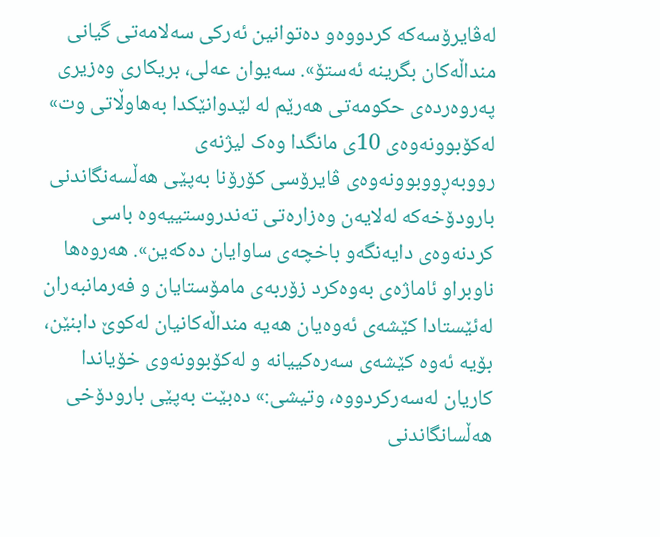له‌ڤایرۆسه‌که‌ کردووه‌و ده‌توانین ئه‌رکى سه‌لامه‌تى گیانى منداڵه‌کان بگرینه‌ ئه‌ستۆ». سه‌یوان عه‌لى، بریکارى وه‌زیرى په‌روه‌رده‌ى حکومه‌تى هه‌رێم له‌ لێدوانێکدا به‌‌‌‌هاوڵاتى وت»  له‌کۆبوونه‌وه‌ى 10ى مانگدا وه‌ک لیژنه‌ى رووبه‌ڕووبوونه‌وه‌ى ڤایرۆسى کۆرۆنا به‌پێى هه‌ڵسه‌نگاندنى بارودۆخه‌که‌ له‌لایه‌ن وه‌زاره‌تى ته‌ندروستییه‌وه‌ باسى کردنه‌وه‌ى دایه‌نگه‌و باخچه‌ى ساوایان ده‌که‌ین». هه‌روه‌ها ناوبراو ئاماژه‌ى به‌وه‌کرد زۆربه‌ى مامۆستایان و فه‌رمانبه‌ران له‌ئێستادا کێشه‌ى ئه‌وه‌یان هه‌یه‌ منداڵه‌کانیان له‌کوێ دابنێن، بۆیه‌ ئه‌وه‌ کێشه‌ى سه‌ره‌کییانه‌ و له‌کۆبوونه‌وى خۆیاندا کاریان له‌سه‌رکردووه‌، وتیشى:» ده‌بێت به‌پێى بارودۆخى هه‌ڵسانگاندنى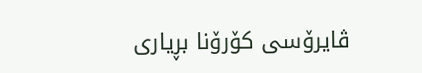ڤایرۆسى کۆرۆنا بڕیارى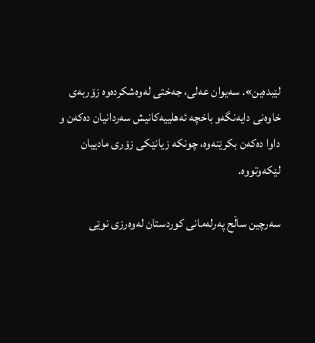لێبده‌ین». سه‌یوان عه‌لى، جه‌ختى له‌وه‌شکرده‌وه‌ زۆربه‌ى خاوه‌نى دایه‌نگه‌و باخچه‌ ئه‌هلییه‌کانیش سه‌ردانیان ده‌که‌ن و داوا ده‌که‌ن بکرێنه‌وه‌، چونکه‌ زیانێکى زۆرى مادییان لێکه‌وتووه‌.

سه‌رچین ساڵح په‌رله‌مانى کوردستان له‌وه‌رزى نوێى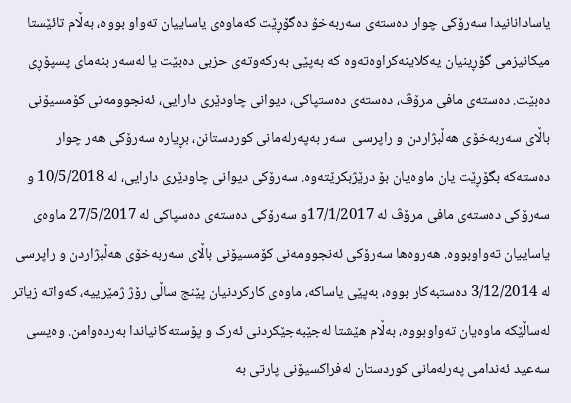یاسادانانیدا سه‌رۆکى چوار ده‌سته‌ى سه‌ربه‌خۆ ده‌گۆڕێت که‌ماوه‌ى یاساییان ته‌واو بووه‌، به‌ڵام تائێستا میکانیزمى گۆڕینیان یه‌کلاینه‌کراوه‌ته‌وه‌ که‌ به‌پێى به‌رکه‌وته‌ى حزبى ده‌بێت یا له‌سه‌ر بنه‌ماى پسپۆڕى ده‌بێت. ده‌سته‌ى مافى مرۆڤ، ده‌سته‌ى ده‌ستپاکی، دیوانى چاودێرى دارایی، ئه‌نجوومه‌نى کۆمسیۆنى باڵاى سه‌ربه‌خۆى هه‌ڵبژاردن و راپرسى  سه‌ر به‌په‌رله‌مانى کوردستانن، بڕیاره‌ سه‌رۆکى هه‌ر چوار ده‌سته‌که‌ بگۆڕێت یان ماوه‌یان بۆ درێژبکرێته‌وه‌. سه‌رۆکى دیوانى چاودێرى دارایی، له‌ 10/5/2018 و سه‌رۆکى ده‌سته‌ى مافى مرۆڤ له‌ 17/1/2017و سه‌رۆکى ده‌سته‌ى ده‌سپاکى له‌ 27/5/2017 ماوه‌ى یاساییان ته‌واوبووه‌. هه‌روه‌ها سه‌رۆکى ئه‌نجوومه‌نى کۆمسیۆنى باڵاى سه‌ربه‌خۆى هه‌ڵبژاردن و راپرسى له‌ 3/12/2014 ده‌ستبه‌کار بووه‌، به‌پێى یاساکه‌، ماوه‌ى کارکردنیان پێنج ساڵى رۆژ ژمێرییه‌، که‌واته‌ زیاتر له‌ساڵێکه‌ ماوه‌یان ته‌واوبووه‌، به‌ڵام هێشتا له‌جێبه‌جێکردنى ئه‌رک و پۆسته‌کانیاندا به‌رده‌وامن. وه‌یسى سه‌عید ئه‌ندامى په‌رله‌مانى کوردستان له‌فراکسیۆنى پارتى به‌‌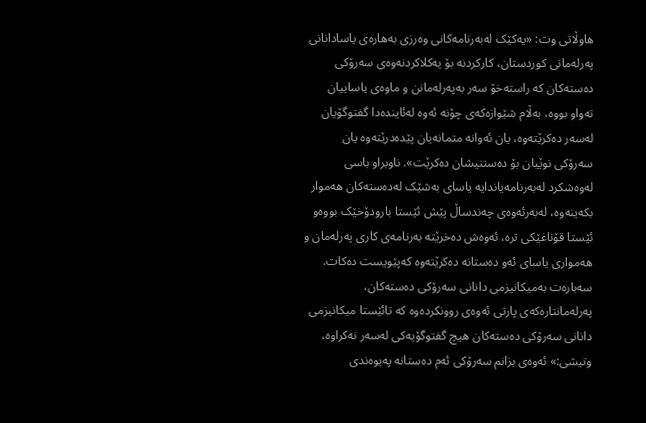هاوڵاتى وت: «یه‌کێک له‌به‌رنامه‌کانى وه‌رزى به‌هاره‌ى یاسادانانى په‌رله‌مانى کوردستان، کارکردنه‌ بۆ یه‌کلاکردنه‌وه‌ى سه‌رۆکى ده‌سته‌کان که‌ راسته‌خۆ سه‌ر به‌په‌رله‌مانن و ماوه‌ى یاساییان ته‌واو بووه‌، به‌ڵام شێوازه‌که‌ى چۆنه‌ ئه‌وه‌ له‌ئاینده‌دا گفتوگۆیان له‌سه‌ر ده‌کرێته‌وه‌، یان ئه‌وانه‌ متمانه‌یان پێده‌درێته‌وه‌ یان سه‌رۆکى نوێیان بۆ ده‌ستنیشان ده‌کرێت». ناوبراو باسى له‌وه‌شکرد له‌به‌رنامه‌یاندایه‌ یاساى به‌شێک له‌ده‌سته‌کان هه‌موار بکه‌ینه‌وه‌، له‌به‌رئه‌وه‌ى چه‌ندساڵ پێش ئێستا بارودۆخێک بووه‌و ئێستا قۆناغێکى تره‌، ئه‌وه‌ش ده‌خرێته‌ به‌رنامه‌ى کارى په‌رله‌مان و هه‌موارى یاساى ئه‌و ده‌ستانه‌ ده‌کرێته‌وه‌ که‌پێویست ده‌کات. سه‌باره‌ت به‌میکانیزمى دانانى سه‌رۆکى ده‌سته‌کان، په‌رله‌مانتاره‌که‌ى پارتى ئه‌وه‌ى روونکرده‌وه‌ که‌ تائێستا میکانیزمى دانانى سه‌رۆکى ده‌سته‌کان هیچ گفتوگۆیه‌کى له‌سه‌ر نه‌کراوه‌، وتیشى:» ئه‌وه‌ى بزانم سه‌رۆکى ئه‌م ده‌ستانه‌ په‌یوه‌ندى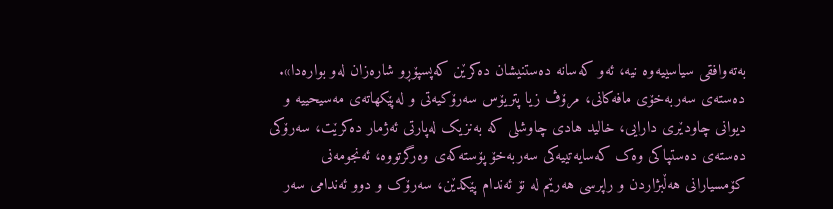به‌ته‌وافقى سیاسییه‌وه‌ نیه‌، ئه‌و که‌سانه‌ ده‌ستنیشان ده‌کرێن که‌پسپۆڕو شاره‌زان له‌و بواره‌دا». ده‌سته‌ى سه‌ربه‌خۆى مافه‌کانى، مرۆڤ زیا پتریۆس سه‌رۆکیه‌تى و له‌پێکهاته‌ى مه‌سیحییه‌ و دیوانى چاودێرى دارایی، خالید هادى چاوشلى که‌ به‌نزیک له‌پارتى ئه‌ژمار ده‌کرێت، سه‌رۆکى ده‌سته‌ى ده‌ستپاکى وه‌ک که‌سایه‌تییه‌کى سه‌ربه‌خۆ پۆسته‌که‌ى وه‌رگرتووه‌، ئه‌نجومه‌نى کۆمسیارانى هه‌ڵبژاردن و راپرسى هه‌رێم له‌ نۆ ئه‌ندام پێکدێن، سه‌رۆک و دوو ئه‌ندامى سه‌ر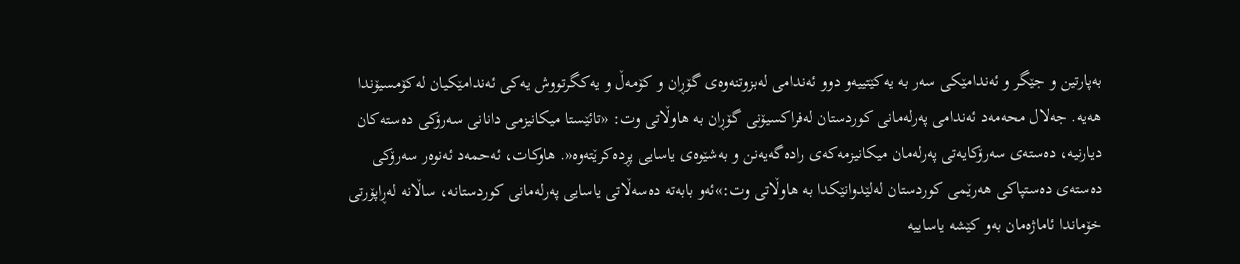به‌پارتین و جێگر و ئه‌ندامێکى سه‌ر به‌ یه‌کێتییه‌و دوو ئه‌ندامى له‌بزوتنه‌وه‌ى گۆڕان و کۆمه‌ڵ و یه‌کگرتووش یه‌کى ئه‌ندامێکیان له‌کۆمسیۆندا هه‌یه‌. جه‌لال محه‌مه‌د ئه‌ندامى په‌رله‌مانى کوردستان له‌فراکسیۆنى گۆڕان به ‌‌هاوڵاتى وت: «تائێستا میکانیزمى دانانى سه‌رۆکى ده‌سته‌کان دیارنیه‌، ده‌سته‌ى سه‌رۆکایه‌تى په‌رله‌مان میکانیزمه‌که‌ى راده‌گه‌یه‌نن و به‌شێوه‌ى یاسایى پڕده‌کرێته‌وه‌«. هاوکات، ئه‌حمه‌د ئه‌نوه‌ر سه‌رۆکى ده‌سته‌ى ده‌ستپاکى هه‌رێمى کوردستان له‌لێدوانێکدا به ‌‌هاوڵاتى وت:»ئه‌و بابه‌ته‌ ده‌سه‌ڵاتى یاسایى په‌رله‌مانى کوردستانه‌، ساڵانه‌ له‌ڕاپۆرتى خۆماندا ئاماژه‌مان به‌و کێشه‌ یاساییه‌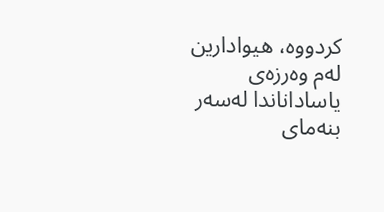کردووه‌، هیوادارین له‌م وه‌رزه‌ى یاساداناندا له‌سه‌ر بنه‌ماى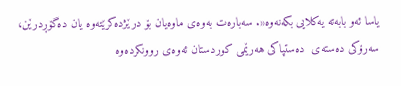یاسا ئه‌و بابه‌ته‌ یه‌کلایی بکه‌نه‌وه‌«. سه‌باره‌ت به‌وه‌ى ماوه‌یان بۆ درێژده‌کرێته‌وه‌ یان ده‌گۆڕدرێن، سه‌رۆکى ده‌سته‌ى  ده‌ستپاکى هه‌رێمى کوردستان ئه‌وه‌ى روونکرده‌وه‌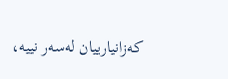که‌زانیارییان له‌سه‌ر نییه‌،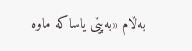به‌ڵام «به‌پێى یاساکه‌ ماوه‌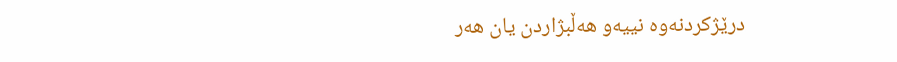درێژکردنه‌وه‌ نییه‌و هه‌ڵبژاردن یان هه‌ر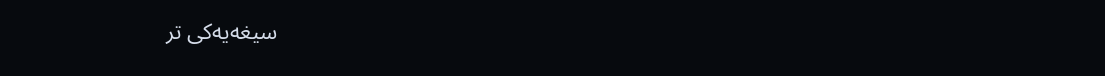سیغه‌یه‌کى تر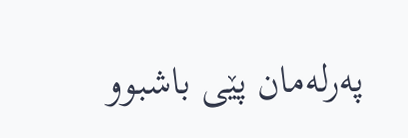په‌رله‌مان پێى باشبوو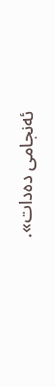ئه‌نجامى ده‌دات».